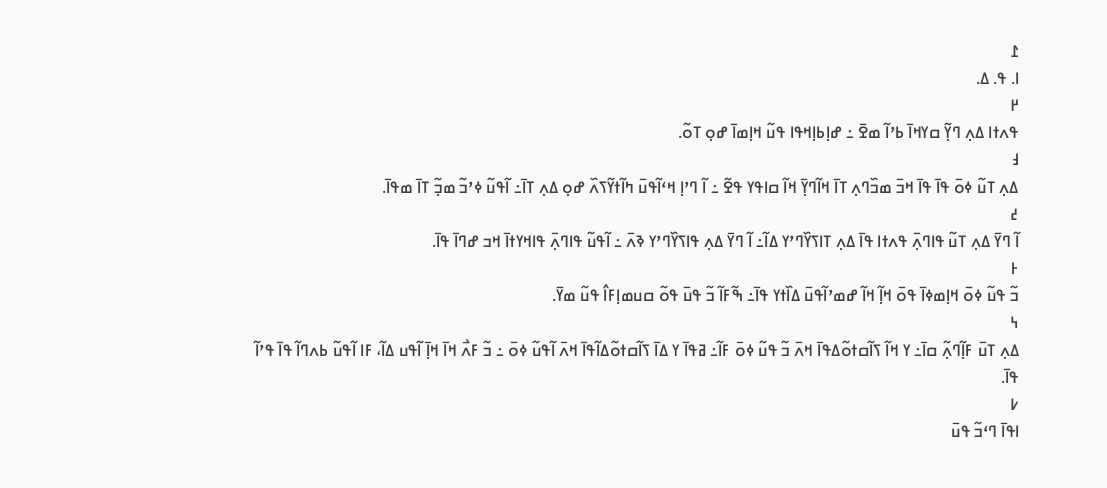߁
ߊ. ߟ. ߡ.
߂
ߟߍߙߊ ߡߍ߲ ߣߌ߲߬ ߛߌߞߊ߫ ߕߴߊ߬ ߘߐ߫ ߸ ߝߊ߲ߕߊ߲ߞߟߊ ߟߎ߬ ߞߊ߲ߘߊ߫ ߝߋ߲ ߠߋ߬.
߃
ߡߍ߲ ߠߎ߬ ߦߋ߫ ߟߊ߫ ߟߊ߫ ߞߏ߫ ߘߏ߰ߣߍ߲ ߠߊ߫ ߞߊ߬ߣߌ߲߫ ߞߊ߬ ߛߊߟߌ ߟߐ߬ ߸ ߊ߬ ߣߴߊ߲ ߞߵߊ߬ߟߎ߫ ߤߊ߬ߙߌ߬ߖߍ߰ ߝߋ߲ ߡߍ߲ ߠߊ߫߸ ߊ߬ߟߎ߬ ߦߴߏ߬ ߘߏ߲߬ ߠߊ߫ ߘߟߊ߫.
߄
ߊ߬ ߣߌ߫ ߡߍ߲ ߠߎ߬ ߟߊߣߍ߲߫ ߟߍߙߊ ߟߊ߫ ߡߍ߲ ߠߊߖߌ߰ߣߴߌ ߡߊ߬߸ ߊ߬ ߣߌ߫ ߡߍ߲ ߟߊߖߌ߰ߣߴߌ ߢߍ߫ ߸ ߊ߬ߟߎ߬ ߟߊߣߍ߲߫ ߟߊߞߌߙߊ߫ ߞߏ ߝߣߊ߫ ߟߊ߫.
߅
ߏ߬ ߟߎ߬ ߦߋ߫ ߞߊ߲ߘߦߊ߫ ߟߋ߫ ߞߊ߲߬ ߞߊ߬ ߝߘߴߊ߬ߟߎ߫ ߡߊ߰ߙߌ ߟߊ߫߸ ߒ߬ߓߊ߬ ߏ߬ ߟߎ߫ ߟߋ߬ ߛߎߘߊ߲ߓߊ߮ ߟߎ߬ ߘߌ߫.
߆
ߡߍ߲ ߠߎ߫ ߓߊ߲߬ߣߍ߲߬ ߛߊ߫߸ ߌ ߞߊ߬ ߖߊ߬ߛߙߋ߬ߡߟߊ߫ ߞߍ߫ ߏ߬ ߟߎ߬ ߦߋ߫ ߓߊ߬߸ ߥߟߊ߫ ߌ ߡߊ߫ ߖߊ߬ߛߙߋ߬ߡߊ߬ߟߊ߫ ߞߍ߫ ߊ߬ߟߎ߬ ߦߋ߫ ߸ ߏ߬ ߓߍ߯ ߞߊ߫ ߞߊ߲߫ ߊ߬ߟߎ ߡߊ߬، ߓߊ ߊ߬ߟߎ߬ ߕߍߣߊ߬ ߟߊ߫ ߟߴߊ߬ ߟߊ߫.
߇
ߊߟߊ߫ ߣߵߏ߬ ߟߎ߫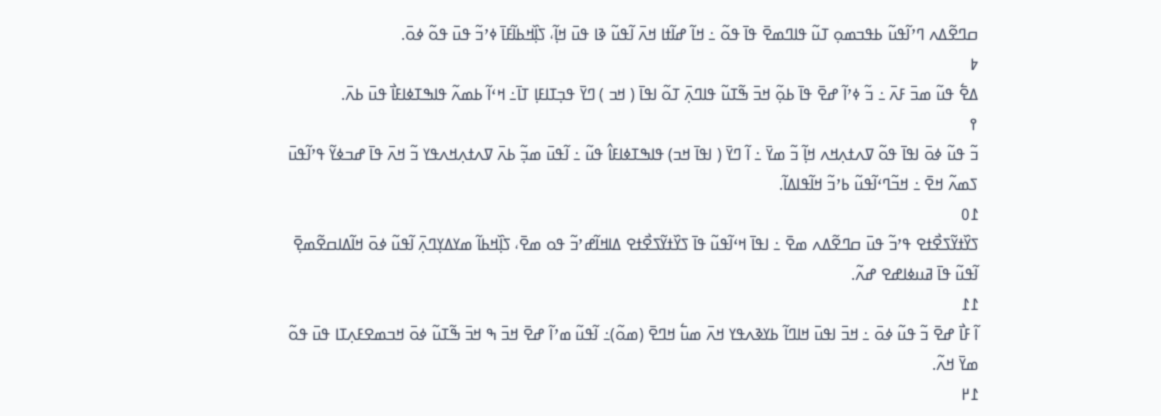ߛߣߐ߬ߡߍ ߣߴߊ߬ߟߎ߬ ߕߟߏߘߋ߲ ߠߎ߬ ߟߊߣߘߐ߫ ߟߊ߫ ߟߋ߬ ߸ ߞߊ߬ ߝߊ߬ߙߊ ߞߍ߫ ߊ߬ߟߎ߬ ߢߊ ߟߎ߫ ߞߊ߲߬، ߖߊ߲߰ߞߕߊ߬ߓߊ߫ ߦߴߏ߬ ߟߎ߫ ߟߋ߬ ߦߋ߫.
߈
ߡߐ߱ ߟߎ߬ ߘߏ߫ ߓߍ߫ ߸ ߏ߬ ߦߴߊ߬ ߝߐ߫ ߟߊ߫ ߕߋ߲߬ ߞߏ߫ ߒ߬ߠߎ߬ ߟߊߣߍ߲߫ ߠߋ߬ ߊߟߊ߫ ( ߞߏ ) ߣߌ߫ ߟߏ߲ߠߊߓߊ߲ ߠߊ߫߸ ߞߵߊ߬ ߕߘߍ߬ ߟߊߒߠߦߊߓߊ߯ ߟߎ߫ ߕߍ߫.
߉
ߏ߬ ߟߎ߬ ߦߋ߫ ߊߟߊ߫ ߟߋ߬ ߜߍߙߍ߲ߞߍ ߞߊ߲߬ ߏ߬ ߘߌ߫ ߸ ߊ߬ ߣߌ߫ ( ߊߟߊ߫ ߞߏ) ߟߊߒߠߦߊߓߊ߮ ߟߎ߬ ߸ ߊ߬ߟߎ߫ ߘߏ߲߬ ߕߍ߫ ߜߍߙߍ߲ߞߍߟߌ ߏ߬ ߞߍ߫ ߟߊ߫ ߝߏߦߌ߬ ߟߴߊ߬ߟߎ߫ ߖߘߍ߬ ߞߐ߫ ߸ ߞߏ߬ߣߵߊ߬ߟߎ߬ ߕߴߏ߬ ߞߊ߬ߟߊߡߊ߬.
߁߀
ߖߌ߰ߙߌ߬ߖߐ߯ߙߐ ߟߴߏ߬ ߟߎ߫ ߛߣߐ߬ߡߍ ߘߐ߫ ߸ ߊߟߊ߫ ߞߵߊ߬ߟߎ߬ ߟߊ߫ ߖߌ߰ߙߌ߬ߖߐ߯ߙߐ ߡߊߞߊ߬ߝߴߏ߬ ߟߋ ߘߐ߫، ߖߊ߲߰ߞߕߊ߬ ߘߌߡߌ߲ߣߍ߲߫ ߊ߬ߟߎ߬ ߦߋ߫ ߞߊ߬ߡߊߛߐ߬ߘߐ߲߫ ߊ߬ߟߎ߬ ߟߊ߫ ߥߎߦߊߝߐ ߝߍ߬.
߁߁
ߊ߬ ߓߊ߯ ߝߐ߫ ߏ߬ ߟߎ߬ ߦߋ߫ ߸ ߞߏ߫ ߊߟߎ߫ ߞߊߣߊ߬ ߕߌߢߍߟߌ ߞߍ߫ ߘߎ߱ ߞߣߐ߫ (ߘߋ߬)߸ ߊ߬ߟߎ߬ ߘߴߊ߬ ߝߐ߫ ߞߏ߫ ߒ ߞߏ߫ ߒ߬ߠߎ߬ ߦߋ߫ ߞߏߘߐߓߍ߲ߠߊ ߟߎ߫ ߟߋ߬ ߘߌ߫ ߞߍ߬.
߁߂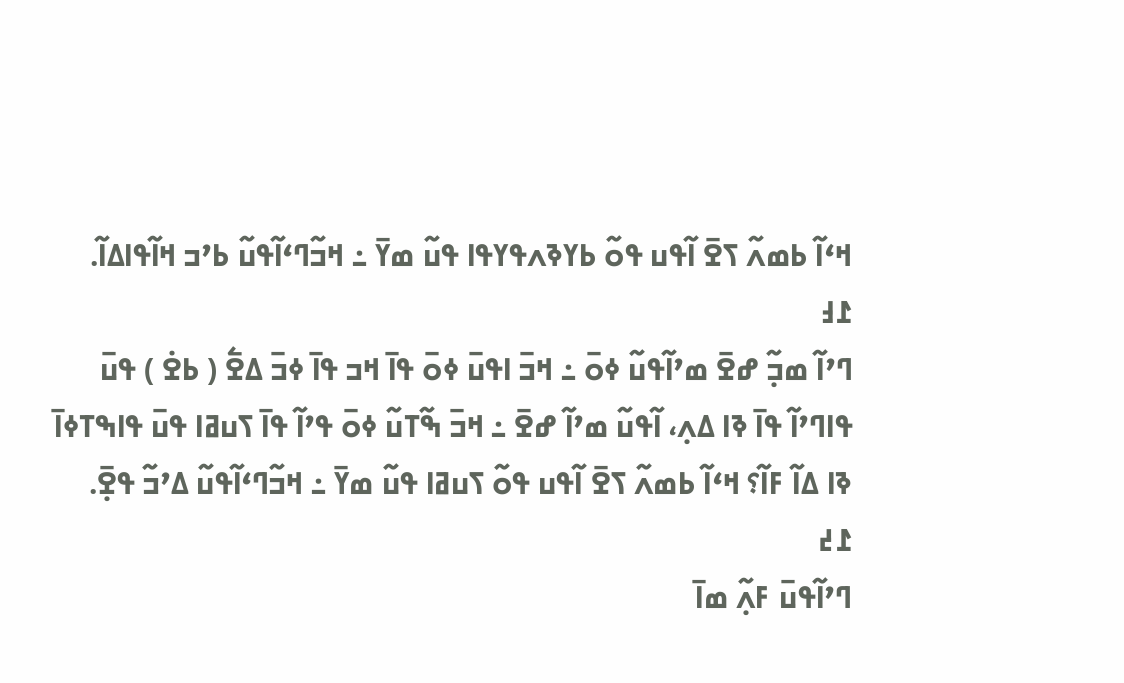ߞߵߊ߬ ߕߘߍ߬ ߖߐ߫ ߊ߬ߟߎ ߟߋ߬ ߕߌߢߍߟߌߟߊ ߟߎ߬ ߘߌ߫ ߸ ߞߏ߬ߣߵߊ߬ߟߎ߬ ߕߴߏ ߞߊ߬ߟߊߡߊ߬.
߁߃
ߣߴߊ߬ ߘߏ߲߬ ߝߐ߫ ߘߴߊ߬ߟߎ߬ ߦߋ߫ ߸ ߞߏ߫ ߊߟߎ߫ ߦߋ߫ ߟߊ߫ ߞߏ ߟߊ߫ ߦߏ߫ ߡߐ߱ ( ߕߐ߭ ) ߟߎ߫ ߟߊߣߴߊ߬ ߟߊ߫ ߢߊ ߡߍ߲، ߊ߬ߟߎ߬ ߘߴߊ߬ ߝߐ߫ ߸ ߞߏ߫ ߒ߬ߠߎ߬ ߦߋ߫ ߟߴߊ߬ ߟߊ߫ ߖߎߥߊ ߟߎ߫ ߟߊߒߠߦߊ߫ ߢߊ ߡߊ߬ ߓߊ߬؟ ߞߵߊ߬ ߕߘߍ߬ ߖߐ߫ ߊ߬ߟߎ ߟߋ߬ ߖߎߥߊ ߟߎ߬ ߘߌ߫ ߸ ߞߏ߬ߣߵߊ߬ߟߎ߬ ߡߴߏ߬ ߟߐ߲߫.
߁߄
ߣߴߊ߬ߟߎ߫ ߓߍ߲߬ ߘߊ߫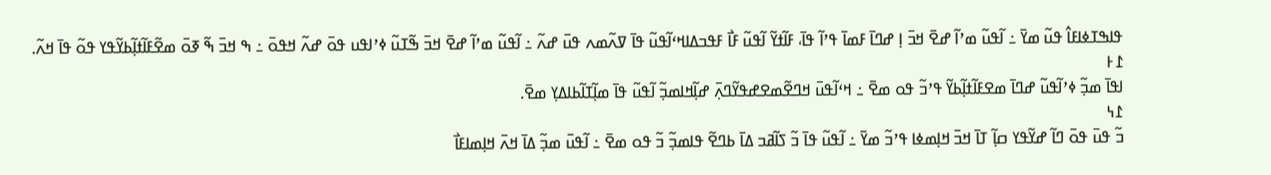ߟߊߒߠߦߊߓߊ߮ ߟߎ߬ ߘߌ߫ ߸ ߊ߬ߟߎ߬ ߘߴߊ߬ ߝߐ߫ ߞߏ߫ ߊ߲ ߝߣߊ߫ ߓߘߊ߫ ߟߴߊ߬ ߟߊ߫، ߓߊ߬ߙߌ߬ ߊ߬ߟߎ߬ ߓߊ߯ ߓߟߏߡߊߞߵߊ߬ߟߎ߬ ߟߊ߫ ߜߍ߬ߘߍ ߟߎ߫ ߝߍ߬ ߸ ߊ߬ߟߎ߬ ߘߴߊ߬ ߝߐ߫ ߞߏ߫ ߒ߬ߠߎ߬ ߦߴߊߟߎ ߟߋ߫ ߝߍ߬ ߞߟߋ߫ ߸ ߒ ߞߏ߫ ߒ߬ ߧߋ߫ ߘߐ߬ߓߊ߬ߙߊ߲߬ߕߌ߬ߟߌ ߟߋ߬ ߟߊ߫ ߞߍ߬.
߁߅
ߊߟߊ߫ ߘߏ߲߬ ߦߴߊ߬ߟߎ߬ ߝߣߊ߫ ߘߐߓߊ߬ߙߊ߲߬ߕߌ߬ ߟߴߏ߬ ߟߋ ߘߐ߫ ߸ ߞߵߊ߬ߟߎ߫ ߞߣߐ߬ߘߐߝߟߌ߬ߣߍ߲߫ ߝߊ߲߬ߞߊߘߏ߲߬ ߊ߬ߟߎ߬ ߟߊ߫ ߘߊ߲߬ߠߊ߬ߕߊߡߌ߲ ߘߐ߫.
߁߆
ߏ߬ ߟߎ߫ ߟߋ߫ ߣߊ߬ ߝߌ߬ߟߌ ߛߊ߲߬ ߠߊ߫ ߞߏ߫ ߞߊ߲ߘߦߊ ߟߴߏ߬ ߘߌ߫ ߸ ߊ߬ߟߎ߬ ߟߊ߫ ߏ߬ ߖߊ߬ߥߏ ߡߊ߫ ߕߣߐ߬ ߟߊߘߏ߲߬ ߏ߬ ߟߋ ߘߐ߫ ߸ ߊ߬ߟߎ߫ ߘߏ߲߬ ߡߊ߫ ߞߍ߫ ߞߊ߲ߘߊߓߊ߯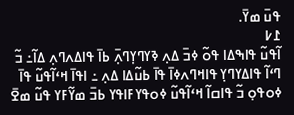ߟߎ߫ ߘߌ߫.
߁߇
ߊ߬ߟߎ߬ ߟߊߒߡߊ ߟߋ߬ ߦߏ߫ ߡߍ߲ ߢߌߣߌ߲ߣߍ߲߫ ߕߊ߫ ߟߊߡߍߣߍ߲ ߡߊ߬߸ ߏ߬ ߣߵߊ߬ ߟߊߡߌߣߌ߲ ߟߊߞߣߍߦߊ߫ ߟߊ߫ ߕߎ߬ߡߊ ߡߍ߲ ߸ ߊߟߊ߫ ߞߵߊ߬ߟߎ߬ ߟߊ߫ ߦߋߟߋ߲ ߏ߬ ߟߊߛߊ߬ ߞߵߊ߬ߟߎ߬ ߦߋߟߌߓߊߟߌ ߕߏ߫ ߘߌ߬ߓߌ ߟߎ߬ ߘߐ߫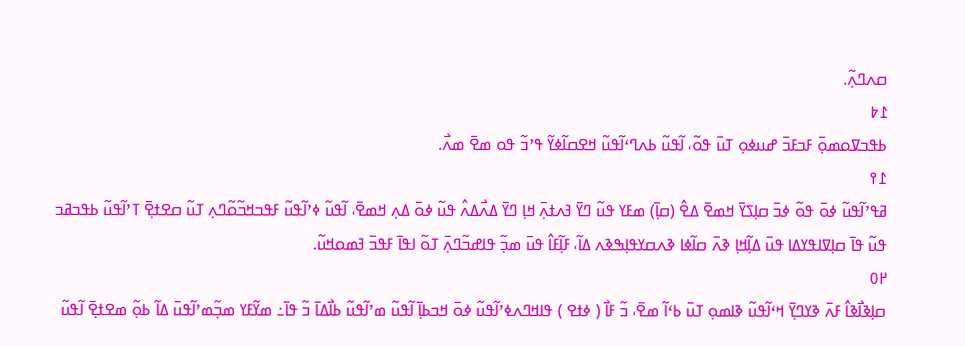ߛߍߣߍ߲߬.
߁߈
ߕߟߏߜߋߘߋ߲߫ ߓߏߓߏ߫ ߝߎߦߋ߲ ߠߎ߫ ߟߋ߬، ߊ߬ߟߎ߬ ߕߍߣߵߊ߬ߟߎ߬ ߞߐߛߊ߬ߦߌ߬ ߟߴߏ߬ ߟߋ ߘߐ߫ ߘߍ߯.
߁߉
ߥߟߴߊ߬ߟߎ߬ ߦߋ߫ ߟߋ߬ ߦߏ߫ ߛߊ߲ߖߌ߫ ߞߘߐ߫ ߡߐ߮ (ߛߊ߲߫) ߘߓߌ ߟߎ߬ ߣߌ߫ ߔߍߙߍ߲߫ ߞߊ߲ ߣߌ߫ ߡߍ߯ߡߍ߮ ߟߎ߬ ߦߋ߫ ߡߍ߲ ߞߘߐ߫، ߊ߬ߟߎ߬ ߦߴߊ߬ߟߎ߬ ߓߟߏߞߏ߬ߋ߬ߣߍ߲ ߠߎ߬ ߛߐߙߐ߲߫ ߠߴߊ߬ߟߎ߬ ߕߟߏߥߏ ߟߎ߬ ߟߊ߫ ߛߊ߲ߜߊߟߌߡߊ ߟߎ߫ ߡߊ߲߬ߞߊ߲ ߢߍ߫ ߛߊ߬ߦߊ ߢߍߛߌߟߊ߲ߒߢߍ ߡߊ߬، ߓߊ߲߬ߓߊ߮ ߟߎ߫ ߘߏ߲߬ ߟߊߝߏ߬ߣߍ߲߫ ߠߋ߬ ߊߟߊ߫ ߓߟߏ߫ ߔߘߋߞߎ߬.
߂߀
ߛߊ߲ߢߊ߯ߢߊ߮ ߓߍ߫ ߢߌߣߌ߲߫ ߞߵߊ߬ߟߎ߬ ߢߊߘߋ߲ ߠߎ߫ ߕߵߊ߬ ߘߐ߫، ߏ߬ ߓߊ߯ ( ߦߙߐ ) ߟߊߞߣߍߦߴߊ߬ߟߎ߬ ߦߋ߫ ߞߏߕߊ߲߫ ߊ߬ߟߎ߬ ߘߴߊ߬ߟߎ߬ ߕߊ߯ߡߊ߫ ߏ߬ ߟߊ߫߸ ߘߌ߬ߓߌ ߘߏ߲߬ߘߴߊ߬ߟߎ߫ ߡߊ߬ ߕߋ߲߬ ߘߐߙߐ߲߫ ߊ߬ߟߎ߬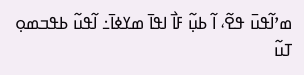ߘߴߊ߬ߟߎ߫ ߟߐ߬، ߊ߬ ߕߎ߲߬ ߓߊ߯ ߊߟߊ߫ ߘߌߦߊ߫߸ ߊ߬ߟߎ߬ ߕߟߏߘߋ߲ ߠߎ߬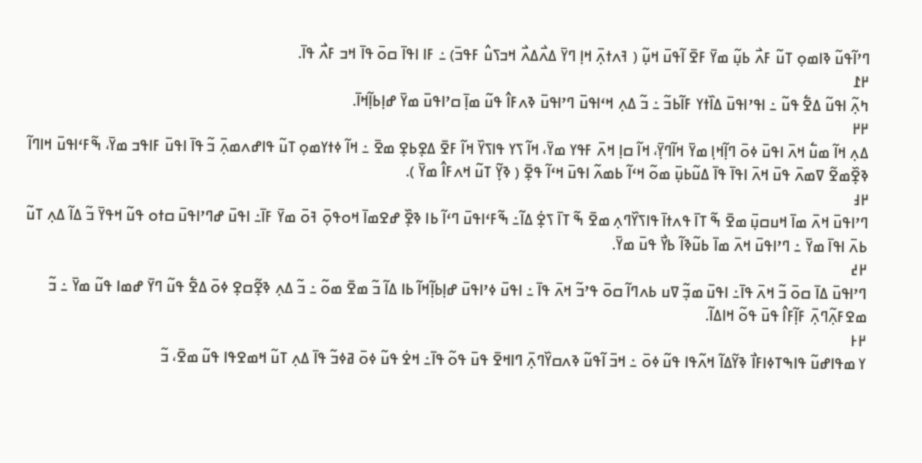ߣߴߊ߬ߟߎ߬ ߢߊߘߋ߲ ߠߎ߬ ߓߍ߯ ߕߎ߲߬ ߘߌ߫ ߓߐ߫ ߊ߬ߟߎ߫ ߞߎ߲߬ ( ߔߍߙߍ߲߫ ߞߊ߲ ߣߌ߫ ߡߍ߯ߡߍ߯ ߞߏߖߎ߮ ߓߟߏ߫) ߸ ߓߊ ߊߟߊ߫ ߛߋ߫ ߟߊ߫ ߞߏ ߓߍ߯ ߟߊ߫.
߂߁
ߤߍ߲߬ ߊߟߎ߬ ߡߐ߱ ߟߎ߬ ߸ ߊߟߴߊߟߎ߫ ߡߊ߰ߙߌ ߓߊ߬ߕߏ߬ ߸ ߏ߬ ߡߍ߲ ߞߵߊߟߎ߫ ߣߴߊߟߎ߫ ߢߍߓߊ߮ ߟߎ߬ ߘߊ߲߫ ߛߴߊߟߎ߫ ߘߌ߫ ߝߊ߲ߕߊ߲߬ߞߊ߫.
߂߂
ߡߍ߲ ߞߊ߬ ߘߎ߱ ߞߍ߫ ߊߟߎ߫ ߦߋ߫ ߣߊ߲߬ߞߊ߲ ߘߌ߫ ߞߊ߬ߣߌ߲߫، ߞߊ߬ ߛߊ߲ ߞߍ߫ ߓߟߌ ߘߌ߫، ߞߊ߬ ߖߌ ߟߊߖߌ߰ ߞߊ߬ ߓߐ߫ ߡߐ߲ߕߐ߲ ߘߐ߫ ߸ ߞߊ߬ ߦߙߌߘߋ߲ ߠߎ߬ ߟߊߝߍߘߍ߲߫ ߏ߬ ߟߊ߫ ߊߟߎ߫ ߓߊߟߏ ߘߌ߫، ߒ߬ߓߵߊߟߎ߫ ߞߊߣߊ߬ ߢߐ߲߰ߘߐ߬ ߜߘߍ߫ ߟߎ߫ ߞߍ߫ ߊߟߊ߫ ߟߊ߫ ߡߎ߬ߕߎ߲߫ ߘߋ߬ ߞߵߊ߬ ߕߘߍ߬ ߊߟߎ߫ ߞߵߊ߬ ߟߐ߲߫ ( ߢߌ߲߬ ߠߎ߬ ߞߍߓߊ߮ ߘߌ߫ ).
߂߃
ߣߴߊߟߎ߫ ߞߍ߫ ߘߊ߫ ߞߎߛߎ߲߫ ߘߐ߫ ߒ߬ ߠߊ߫ ߟߍߙߊ߫ ߟߊߖߌ߰ߣߍ߲ ߘߐ߫ ߒ߬ ߠߊ߫ ߖߐ߲߭ ߡߊ߬߸ ߒ߬ߓߵߊߟߎ߫ ߣߵߊ߬ ߕߊ ߢߐ߲߰ ߝߐߘߊ߫ ߞߋߟߋ߲߫ ߔߋ߫ ߘߌ߫ ߓߊ߫߸ ߊߟߎ߫ ߝߣߴߊߟߎ߫ ߛߙߋ ߟߎ߬ ߞߟߌ߫ ߏ߬ ߡߊ߬ ߡߍ߲ ߠߎ߬ ߕߍ߫ ߊߟߊ߫ ߘߌ߫ ߸ ߣߴߊߟߎ߫ ߞߍ߫ ߘߊ߫ ߕߎ߬ߢߊ߬ ߕߌ߯ ߟߎ߫ ߘߌ߫.
߂߄
ߣߴߊߟߎ߫ ߡߊ߫ ߛߋ߫ ߏ߬ ߞߍ߫ ߟߊ߫߸ ߊߟߎ߫ ߘߏ߲߬ ߜߎ ߕߍߣߊ߬ ߛߋ߫ ߟߴߏ߬ ߞߍ߫ ߟߊ߫ ߸ ߊߟߎ߫ ߦߴߊߟߎ߫ ߝߊ߲ߕߊ߲߬ߞߊ߬ ߕߊ ߡߊ߬ ߏ߬ ߘߐ߫ ߘߋ߬ ߸ ߏ߬ ߡߍ߲ ߢߐ߲߬ߛߐ߲ ߦߋ߫ ߡߐ߱ ߟߎ߬ ߣߌ߫ ߝߘߊ ߟߎ߬ ߘߌ߫ ߸ ߏ߬ ߘߐߓߍ߲߬ߣߍ߲߫ ߓߊ߲߬ߓߊ߮ ߟߎ߫ ߟߋ߬ ߞߊߡߊ߬.
߂߅
ߌ ߘߟߊߝߎ߬ ߟߊߒߠߦߊߓߊ߯ ߢߌ߬ߡߊ߬ ߞߍ߬ߟߊ ߟߎ߬ ߦߋ߫ ߸ ߞߏ߫ ߊ߬ߟߎ߬ ߢߍߛߌ߰ߣߍ߲߫ ߣߊߞߐ߫ ߟߎ߫ ߟߋ߬ ߟߊ߫߸ ߞߐ߭ ߟߎ߬ ߦߋ߫ ߥߦߏ߬ ߟߊ߫ ߡߍ߲ ߠߎ߬ ߞߘߐߟߊ ߟߎ߬ ߘߐ߫، ߏ߬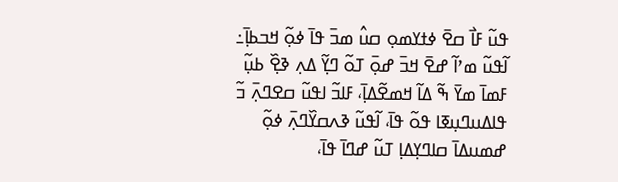ߟߎ߬ ߓߊ߯ ߛߐ߫ ߦߙߌߘߋ߲ ߛߎ߮ ߘߏ߫ ߟߊ߫ ߦߋ߲߬ ߞߏߕߊ߲߫߸ ߊ߬ߟߎ߬ ߘߴߊ߬ ߝߐ߫ ߞߏ߫ ߝߋ߲߫ ߠߋ߬ ߣߌ߲߬ ߡߍ߲ ߢߐ߲߰ ߕߎ߲߬ ߓߘߊ߫ ߘߌ߫ ߒ߬ ߡߊ߬ ߞߘߐ߬ߡߊ߲߫، ߓߊߏ߬ ߊߟߎ߬ ߛߐߣߍ߲߫ ߏ߬ ߟߊߡߎߣߎ߲ߧߊ ߟߋ߬ ߟߊ߫، ߊ߬ߟߎ߬ ߢߍߛߌ߰ߣߍ߲߫ ߦߋ߲߬ ߝߘߎߡߊ߫ ߛߊߣߌ߲ߡߊ߲ ߠߎ߬ ߝߣߊ߫ ߟߊ߫،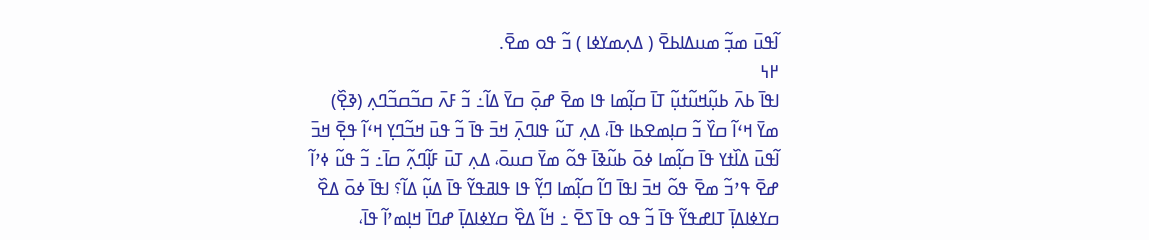ߊ߬ߟߎ߫ ߘߏ߲߬ ߘߎߡߊߕߐ߫ ( ߡߍ߲ߘߌߦߊ ) ߏ߬ ߟߋ ߘߐ߫.
߂߆
ߊߟߊ߫ ߕߍ߫ ߕߎ߲߬ߞߎ߬ߙߎ߲߬ ߠߊ߫ ߛߊ߲߬ߘߊ ߟߊ ߘߐ߫ ߝߋ߲߫ ߛߌ߫ ߡߊ߬߸ ߏ߬ ߓߍ߫ ߛߏ߬ߛߏ߬ߣߍ߲ (ߢߐ߲߰) ߘߌ߫ ߞߵߊ߬ ߛߌ߰ ߏ߬ ߛߊ߲ߘߐߕߊ ߟߊ߫، ߡߍ߲ ߠߎ߬ ߟߊߣߍ߲߫ ߞߏ߫ ߟߊ߫ ߏ߬ ߟߎ߫ ߞߏ߬ߣߌ߲ ߞߵߊ߬ ߟߐ߲߫ ߞߏ߫ ߊ߬ߟߎ߫ ߡߊ߰ߙߌ ߟߊ߫ ߛߊ߲߬ߘߊ ߦߋ߫ ߕߎ߬ߢߊ߫ ߟߋ߬ ߘߌ߫ ߛߎߋ߫، ߡߍ߲ ߠߎ߫ ߓߊ߲߬ߣߍ߲߬ ߛߊ߫߸ ߏ߬ ߟߎ߬ ߦߴߊ߬ ߝߐ߫ ߟߴߏ߬ ߘߐ߫ ߟߋ߬ ߞߏ߫ ߊߟߊ߫ ߣߊ߬ ߛߊ߲߬ߘߊ ߣߌ߲߬ ߟߊ ߟߊߥߟߌ߬ ߟߊ߫ ߡߎ߲߬ ߡߊ߬؟ ߊߟߊ߫ ߦߋ߫ ߡߐ߰ ߛߌߦߊߡߊ߲߫ ߠߊߝߟߌ߬ ߟߊ߫ ߏ߬ ߟߋ ߟߊ߫ ߖߐ߫ ߸ ߞߊ߬ ߡߐ߰ ߛߌߦߊߡߊ߲߫ ߝߣߊ߫ ߞߊ߲ߘߴߊ߬ ߟߊ߫،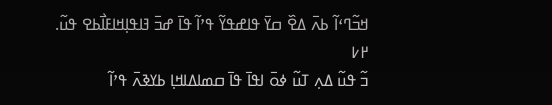ߞߏ߬ߣߵߊ߬ ߕߍ߫ ߡߐ߰ ߛߌ߫ ߟߊߝߟߌ߬ ߟߴߊ߬ ߟߊ߫ ߝߏ߫ ߔߊߟߊ߲ߞߊߓߊ߯ߕߐ ߟߎ߬.
߂߇
ߏ߬ ߟߎ߬ ߡߍ߲ ߠߎ߬ ߦߋ߫ ߊߟߊ߫ ߟߊ߫ ߛߘߊߡߊߞߊ߲ ߕߌߢߍ߫ ߟߴߊ߬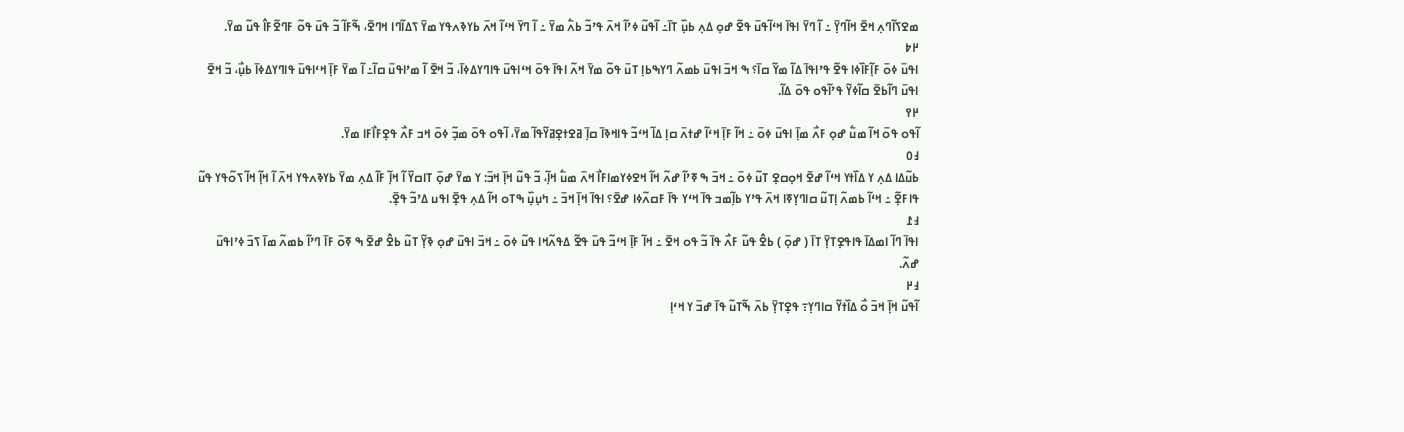ߘߐߖߊ߬ߣߍ߲ ߞߐ߫ ߞߊ߬ߣߌ߲߫ ߸ ߊ߬ ߣߌ߫ ߊߟߊ߫ ߞߵߊ߬ߟߎ߫ ߟߐ߬ ߝߋ߲ ߡߍ߲ ߕߎ߲߰ ߠߊ߫߸ ߊ߬ߟߎ߬ ߦߴߊ߬ ߞߍ߫ ߟߴߏ߬ ߕߍ߱ ߘߌ߫ ߸ ߊ߬ ߣߌ߫ ߞߵߊ߬ ߞߍ߫ ߕߌߢߍߟߌ ߘߌ߫ ߖߡߊ߬ߣߊ ߞߣߐ߫، ߒ߬ߓߊ߬ ߏ߬ ߟߎ߫ ߟߋ߬ ߓߣߐ߬ߓߊ߮ ߟߎ߬ ߘߌ߫.
߂߈
ߊߟߎ߫ ߦߋ߫ ߓߊ߲߬ߓߊ߰ߦߊ ߟߐ߬ ߟߴߊߟߊ߫ ߡߊ߬ ߘߌ߬ ߛߊ߫؟ ߒ ߞߏ߫ ߊߟߎ߫ ߕߘߍ߬ ߣߌߒߕߊ߲ ߠߎ߫ ߟߋ߬ ߘߌ߫ ߞߍ߬ ߊߟߊ߫ ߟߋ߫ ߞߵߊߟߎ߫ ߟߊߣߌߡߦߊ߫، ߏ߬ ߞߐ߫ ߊ߬ ߘߴߊߟߎ߫ ߛߊ߬߸ ߊ߬ ߘߌ߫ ߓߊ߲߫ ߞߵߊߟߎ߫ ߟߊߣߌߡߦߊ߫ ߕߎ߲߯، ߏ߬ ߞߐ߫ ߊߟߎ߫ ߣߊ߬ߕߐ߫ ߛߊ߬ߦߌ߬ ߟߴߊ߬ߟߋ ߟߋ߫ ߡߊ߬.
߂߉
ߊ߬ߟߋ ߟߋ߫ ߞߊ߬ ߘߎ߱ ߝߋ߲ ߓߍ߯ ߘߊ߲߫ ߊߟߎ߫ ߦߋ߫ ߸ ߞߊ߬ ߓߊ߲߫ ߞߵߊ߬ ߝߙߍ߫ ߛߊ߲ ߡߊ߬ ߞߵߏ߬ ߟߊߞߢߊ߫ ߛߊ߲߫ ߥߐߙߐ߲ߥߌ߬ߟߊ߬ ߘߌ߫، ߊ߬ߟߋ ߟߋ߫ ߘߏ߲߬ ߦߋ߫ ߞߏ ߓߍ߯ ߟߐ߲ߓߊ߯ߓߊ ߘߌ߫.
߃߀
ߕߎ߬ߡߊ ߡߍ߲ ߌ ߡߊ߰ߙߌ ߞߵߊ߬ ߝߐ߫ ߞߋ߲ߛߐ߲ ߠߎ߬ ߦߋ߫ ߸ ߞߏ߫ ߒ ߧߴߊ߬ ߝߍ߬ ߞߊ߬ ߞߐߦߌߘߊߓߊ߯ ߞߍ߫ ߘߎ߱ ߞߊ߲߬، ߏ߬ ߟߎ߬ ߞߊ߲߫ ߞߏ߫: ߌ ߘߌ߫ ߝߋ߲߫ ߠߊߛߌ߰ ߊ߬ ߞߊ߲߬ ߓߊ߬ ߡߍ߲ ߘߌ߫ ߕߌߢߍߟߌ ߞߍ߫ ߊ߬ ߞߊ߲߬ ߞߊ߬ ߖߋ߬ߟߌ ߟߎ߬ ߟߊߓߐ߲߬ ߸ ߞߵߊ߬ ߕߘߍ߬ ߊ߲ߠߎ߬ ߛߊߣߌ߲ߧߊ ߞߍ߫ ߟߴߌ ߕߊ߲߬ߘߏ ߟߊ߫ ߞߵߌ ߟߊ߫ ߓߛߍ߬ߦߊ ߝߐ߫؟ ߊߟߊ߫ ߞߊ߲߫ ߞߏ߫ ߸ ߤߎ߲ߎ߲߰ ߒߠߋ ߞߊ߬ ߡߍ߲ ߟߐ߲߫ ߊߟߎ ߡߴߏ߬ ߟߐ߲߫.
߃߁
ߊߟߊ߫ ߣߊ߬ ߊߘߡߊ߫ ߟߊߟߐ߲ߠߌ߲߫ ߠߊ߫ ( ߝߋ߲߫ ) ߕߐ߮ ߟߎ߬ ߓߍ߯ ߟߊ߫ ߏ߬ ߟߋ ߞߐ߫ ߸ ߞߊ߬ ߓߊ߲߫ ߞߵߏ߬ ߟߎ߫ ߟߐ߬ ߡߟߍ߬ߞߊ ߟߎ߬ ߦߋ߫ ߸ ߞߏ߫ ߊߟߎ߫ ߝߋ߲ ߢߌ߲߬ ߠߎ߬ ߕߐ߮ ߝߐ߫ ߒ ߧߋ߫ ߓߊ߫ ߣߴߊ߬ ߕߘߍ߬ ߘߊ߫ ߖߏ߫ ߦߴߊߟߎ߫ ߝߍ߬.
߃߂
ߊ߬ߟߎ߬ ߞߊ߲߫ ߞߏ߫ ߋ߯ ߡߊ߰ߙߌ߬ ߛߊߣߌ߲߹ ߟߐ߲ߠߌ߲߫ ߕߍ߫ ߒ߬ߠߎ߬ ߟߊ߫ ߝߏ߫ ߌ ߞߵߊ߲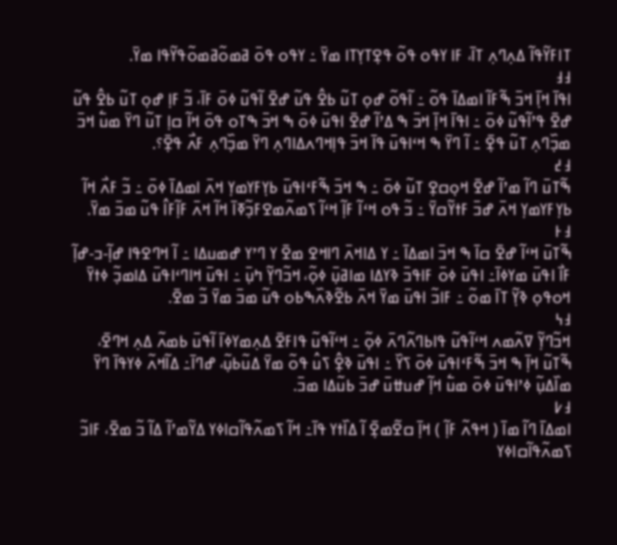ߠߊߓߌ߬ߟߊ߬ ߡߍ߲ߣߍ߲ ߠߊ߫، ߓߊ ߌߟߋ ߟߋ߬ ߟߐ߲ߠߌ߲ߠߊ ߘߌ߫ ߸ ߌߟߋ ߟߋ߫ ߥߘߋ߬ߥߘߋ߬ߟߌ߬ߟߊ ߘߌ߫.
߃߃
ߊߟߊ߫ ߞߊ߲߫ ߞߏ߫ ߒ߬ߓߊ߬ ߊߘߡߊ߫ ߟߋ߬ ߸ ߊ߬ߟߋ߬ ߝߋ߲ ߠߎ߬ ߕߐ߮ ߟߎ߬ ߝߐ߫ ߊ߬ߟߎ߬ ߦߋ߫ ߓߊ߫، ߏ߬ ߓߊ߲ ߝߋ߲ ߠߎ߬ ߕߐ߮ ߟߎ߬ ߝߐ߫ ߟߴߊ߬ߟߎ߬ ߦߋ߫ ߸ ߊߟߊ߫ ߞߊ߲߫ ߞߏ߫ ߒ ߡߴߊ߬ ߝߐ߫ ߊߟߎ߫ ߦߋ߫ ߒ ߞߏ߫ ߒߠߋ ߟߋ߫ ߞߊ߬ ߛߊ߲ ߠߎ߬ ߣߌ߫ ߘߎ߱ ߞߏ߫ ߘߏ߲߰ߣߍ߲ ߠߎ߬ ߟߐ߲߫ ߸ ߊ߬ ߣߌ߫ ߒ ߞߵߊߟߎ߫ ߟߊ߫ ߞߏ߫ ߟߊ߲ߞߣߍߡߊߣߍ߲ ߣߌ߫ ߘߏ߲߰ߣߍ߲ ߓߍ߯ ߟߐ߲߫؟.
߃߄
ߒ߬ߠߎ߫ ߣߊ߬ ߘߴߊ߬ ߝߐ߫ ߞߋ߲ߛߐ߲ ߠߎ߬ ߦߋ߫ ߸ ߒ ߞߏ߫ ߒ߬ߓߵߊߟߎ߫ ߕߌ߲ߓߌߘߌ߲ ߞߍ߫ ߊߘߡߊ߫ ߦߋ߫ ߸ ߏ߬ ߓߍ߯ ߞߊ߬ ߕߌ߲ߓߌߘߌ߲ ߞߍ߫ ߝߏ߫ ߓߙߌ߬ߛߌ߫ ߸ ߏ߬ ߟߋ ߞߵߊ߬ ߓߊ߲߬ ߞߵߊ߬ ߖߘߍ߬ߘߐߓߏ߲߬ߧߊ߫ ߞߊ߬ ߞߍ߫ ߓߊ߲߬ߓߊ߮ ߟߎ߬ ߘߏ߫ ߘߌ߫.
߃߅
ߒ߬ߠߎ߫ ߞߵߊ߬ ߝߐ߫ ߛߊ߫ ߒ ߞߏ߫ ߊߘߡߊ߫ ߸ ߌ ߡߊߞߍ߫ ߣߊߞߐ ߘߐ߫ ߌ ߣߴߌ ߝߘߎߡߊ ߸ ߊ߬ ߞߣߐߟߊ ߝߊ߲߬-ߏ-ߝߊ߲߬ ߓߊ߯ ߊߟߎ߫ ߘߌߦߊ߫߸ ߊߟߎ߫ ߦߋ߫ ߓߊߟߏ߫ ߢߌߡߊ ߘߊߥߎ߲߫ ߦߋ߲߬، ߞߏ߬ߣߌ߲߬ ߤߎ߲߫ ߸ ߊߟߎ߫ ߞߊߣߵߊߟߎ߫ ߡߊߘߏ߲߬ ߦߙߌ߫ ߞߋߟߋ߲ ߢߌ߲߬ ߠߊ߫ ߘߋ߬ ߸ ߓߊߏ߬ ߊߟߎ߫ ߘߌ߫ ߞߍ߫ ߕߐ߬ߢߍ߰ߒߕߋ ߟߎ߬ ߘߏ߫ ߘߌ߫ ߏ߬ ߘߐ߫.
߃߆
ߞߏ߬ߣߌ߲߬ ߜߍ߬ߘߍ ߞߵߊ߬ߟߎ߬ ߟߊߕߣߍ߬ߣߍ߫ ߦߋ߲߬ ߸ ߞߵߊ߬ߟߎ߬ ߟߊߓߐ߫ ߡߍ߲ߘߌߦߊ߫ ߊ߬ߟߎ߫ ߕߘߍ߬ ߡߍ߲ ߞߣߐ߫، ߒ߬ߠߎ߬ ߞߊ߲߫ ߒ ߞߏ߫ ߒ߬ߓߵߊߟߎ߫ ߦߋ߫ ߖߌ߰ ߸ ߊߟߎ߫ ߢߐ߲߮ ߖߎ߮ ߟߋ߬ ߘߌ߫ ߡߎ߬ߕߎ߲߬، ߝߣߊ߫߸ ߡߊ߬ߞߍ߬ ߦߌߟߊ߫ ߣߌ߫ ߘߊ߰ߡߎ߲߬ ߦߴߊߟߎ߫ ߦߋ߫ ߘߎ߱ ߞߊ߲߬ ߝߎߚߎ߫ ߝߏ߫ ߕߎ߬ߡߊ ߘߏ߫.
߃߇
ߊߘߡߊ߫ ߣߊ߬ ߘߊ߫ ( ߞߟߍ߬ ߓߊ߲߬ ) ߞߊ߲߫ ߛߐ߬ߘߐ߲߫ ߊ߬ ߡߊ߰ߙߌ ߟߊ߫߸ ߞߊ߬ ߖߘߍ߬ߟߊ߬ߛߊߦߌ ߡߌ߬ߘߴߊ߬ ߡߊ߬ ߏ߬ ߘߐ߫، ߓߊߏ߬ ߖߘߍ߬ߟߊ߬ߛߊߦߌ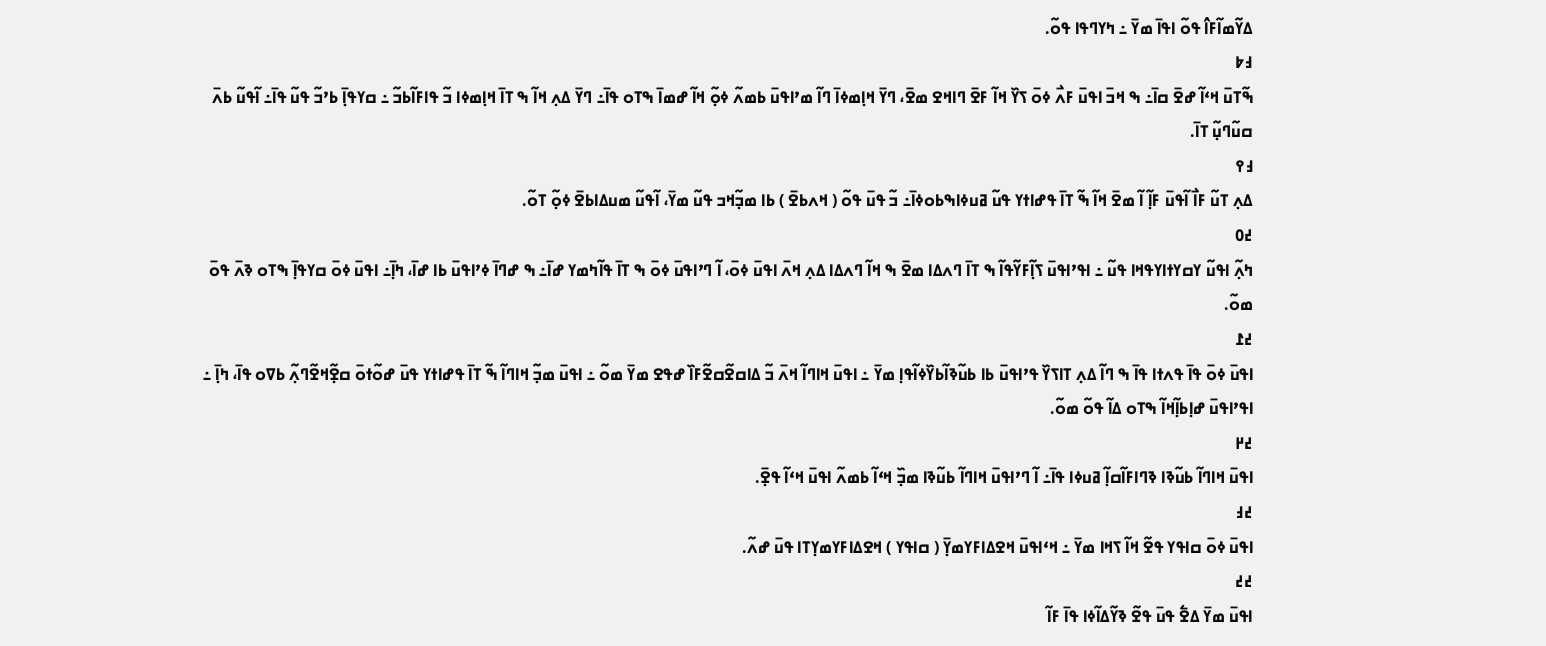ߡߌ߬ߘߊ߬ߓߊ߮ ߟߋ߬ ߊߟߊ߫ ߘߌ߫ ߸ ߤߌߣߟߊ ߟߋ߬.
߃߈
ߒ߬ߠߎ߫ ߞߵߊ߬ ߝߐ߫ ߛߊ߫߸ ߒ ߞߏ߫ ߊߟߎ߫ ߓߍ߯ ߦߋ߫ ߖߌ߰ ߞߊ߬ ߓߐ߫ ߣߊߞߐ ߘߐ߫، ߣߌ߫ ߞߊ߲ߘߦߊ߫ ߣߊ߬ ߘߴߊߟߎ߫ ߕߘߍ߬ ߦߋ߲߬ ߞߊ߬ ߝߘߊ߫ ߒߠߋ ߟߊ߫߸ ߣߌ߫ ߡߍ߲ ߞߊ߬ ߒ ߠߊ߫ ߞߊ߲ߘߦߊ ߏ߬ ߟߊߓߊ߬ߕߏ߬ ߸ ߛߌߟߊ߲߫ ߕߴߏ߬ ߟߎ߬ ߟߊ߫߸ ߊ߬ߟߎ߬ ߕߍ߫ ߛߎ߬ߣߎ߲߬ ߠߊ߫.
߃߉
ߡߍ߲ ߠߎ߬ ߓߊ߯ ߊ߬ߟߎ߫ ߓߊ߲߬ ߊ߬ ߘߐ߫ ߞߊ߬ ߒ߬ ߠߊ߫ ߟߝߊߙߌ ߟߎ߬ ߥߎߦߊߒߕߋߦߊ߫߸ ߏ߬ ߟߎ߫ ߟߋ߬ ( ߞߍߕߐ߫ ) ߕߊ ߘߏ߲߬ߞߏ ߟߎ߬ ߘߌ߫، ߊ߬ߟߎ߬ ߘߎߡߊߕߐ߫ ߦߋ߲߬ ߠߋ߬.
߄߀
ߤߍ߲߬ ߊߟߎ߬ ߌߛߌߙߊߌߟߞߊ ߟߎ߬ ߸ ߊߟߴߊߟߎ߫ ߖߊ߲߬ߓߌ߬ߟߊ߬ ߒ ߠߊ߫ ߣߍߡߊ ߘߐ߫ ߒ ߞߊ߬ ߣߍߡߊ ߡߍ߲ ߞߍ߫ ߊߟߎ߫ ߦߋ߫، ߊ߬ ߣߴߊߟߎ߫ ߦߋ߫ ߒ ߠߊ߫ ߟߊ߬ߤߘߌ ߝߊ߫߸ ߒ ߝߣߊ߫ ߦߴߊߟߎ߫ ߕߊ ߝߊ߫، ߤߊ߲߫߸ ߊߟߎ߫ ߦߋ߫ ߛߌߟߊ߲߫ ߒߠߋ ߢߍ߫ ߟߋ߫ ߘߋ߬.
߄߁
ߊߟߎ߫ ߦߋ߫ ߟߊ߫ ߟߍߙߊ ߟߊ߫ ߒ ߣߊ߬ ߡߍ߲ ߠߊߖߌ߰ ߟߴߊߟߎ߫ ߕߊ ߕߎ߬ߢߊ߬ߕߌ߰ߦߊ߬ߟߊ߲ ߘߌ߫ ߸ ߊߟߎ߫ ߞߊߣߊ߬ ߞߍ߫ ߏ߬ ߡߊߛߐ߬ߛߐ߬ߓߊ߰ ߝߟߐ ߘߌ߫ ߘߋ߬ ߸ ߊߟߎ߫ ߘߏ߲߬ ߞߊߣߊ߬ ߒ߬ ߠߊ߫ ߟߝߊߙߌ ߟߎ߫ ߝߋ߬ߙߋ߫ ߛߐ߲߬ߞߐ߬ߣߍ߲߬ ߕߜߋ ߟߊ߫، ߤߊ߲߫ ߸ ߊߟߴߊߟߎ߫ ߝߊ߲ߕߊ߲߬ߞߊ߬ ߒߠߋ ߡߊ߬ ߟߋ߬ ߘߋ߬.
߄߂
ߊߟߎ߫ ߞߊߣߊ߬ ߕߎ߬ߢߊ ߢߣߊߓߊ߬ߛߊ߲߬ ߥߎߦߊ ߟߊ߫߸ ߊ߬ ߣߴߊߟߎ߫ ߞߊߣߊ߬ ߕߎ߬ߢߊ ߘߏ߲߰ ߞߵߊ߬ ߕߘߍ߬ ߊߟߎ߫ ߞߵߊ߬ ߟߐ߲߫.
߄߃
ߊߟߎ߫ ߦߋ߫ ߛߊߟߌ ߟߐ߬ ߞߊ߬ ߖߞߊ ߘߌ߫ ߸ ߞߵߊߟߎ߫ ߞߐߡߊߓߌߘߌ߲߫ ( ߛߊߟߌ ) ߞߐߡߊߓߌߘߌ߲ߠߊ ߟߎ߫ ߝߍ߬.
߄߄
ߊߟߎ߫ ߘߌ߫ ߡߐ߱ ߟߎ߫ ߟߐ߬ ߢߌ߬ߡߊ߬ߦߊ ߟߊ߫ ߓߊ߬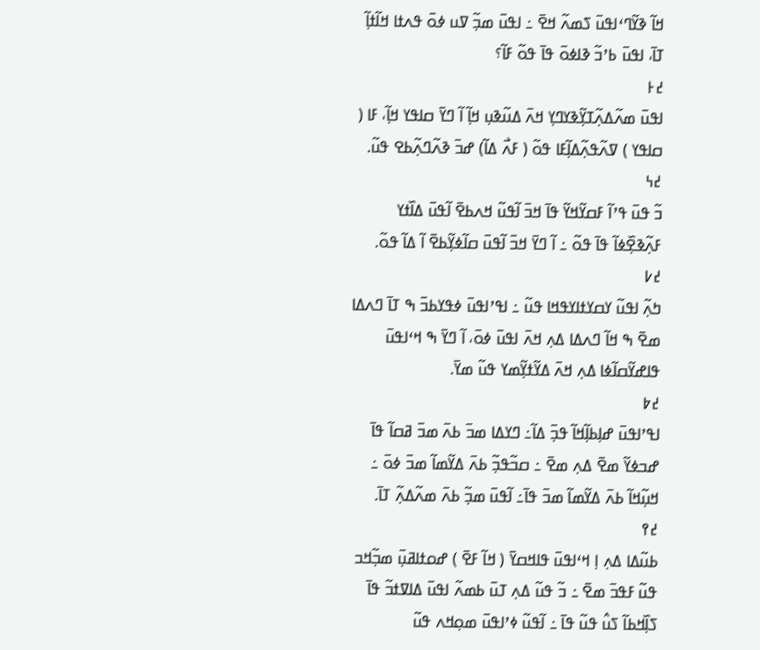ߞߊ߬ ߢߌ߬ߣߵߊߟߎ߫ ߖߘߍ߬ ߞߐ߫ ߸ ߊߟߎ߫ ߘߏ߲߬ ߜߎ ߦߋ߫ ߟߍߙߊ ߞߊ߬ߙߊ߲߬ ߠߊ߫، ߊߟߎ߫ ߕߴߏ߬ ߢߊߦߋ߫ ߟߊ߫ ߟߋ߬ ߓߊ߬؟
߄߅
ߊߟߎ߫ ߘߍ߬ߡߍ߲߬ߠߌ߲߬ߢߌߣߌ߲ ߞߍ߫ ߡߎ߬ߢߎ߲ ߞߊ߲߬ ߊ߬ ߣߌ߫ ߛߊߟߌ ߞߊ߲߬، ߓߊ ( ߛߊߟߌ ) ߜߍ߬ߟߍ߲߬ߡߊ߲߬ߓߊ ߟߋ߬ ( ߓߍ߯ ߡߊ߬) ߝߏ߫ ߢߍ߬ߣߍ߲߬ߕߐ ߟߎ߬.
߄߆
ߏ߬ ߟߎ߫ ߟߴߊ߬ ߓߛߌ߬ߞߌ߬ ߟߊ߫ ߞߏ߫ ߊ߬ߟߎ߬ ߞߍߕߐ߫ ߊ߬ߟߎ߫ ߡߊ߰ߙߌ ߓߍ߲߬ߢߐ߲߰ߦߊ߬ ߟߊ߫ ߟߋ߬ ߸ ߊ߬ ߣߌ߫ ߞߏ߫ ߊ߬ߟߎ߫ ߛߊ߬ߦߌ߲߬ߕߐ߫ ߊ߬ ߡߊ߬ ߟߋ߬.
߄߇
ߤߍ߲߬ ߊߟߎ߬ ߌߛߌߙߊߌߟߞߊ ߟߎ߬ ߸ ߊߟߴߊߟߎ߫ ߦߟߌߕߏ߫ ߒ ߠߊ߫ ߣߍߡߊ ߘߐ߫ ߒ ߞߊ߬ ߣߍߡߊ ߡߍ߲ ߞߍ߫ ߊߟߎ߫ ߦߋ߫، ߊ߬ ߣߌ߫ ߒ ߞߵߊߟߎ߫ ߟߊߝߌ߬ߛߊ߬ߦߊ ߡߍ߲ ߞߍ߫ ߡߌ߬ߙߌ߲߬ߘߌ ߟߎ߬ ߘߌ߫.
߄߈
ߊߟߴߊߟߎ߫ ߝߊ߲ߕߊ߲߬ߞߊ߬ ߟߏ߲߫ ߡߊ߬߸ ߣߌߡߊ ߘߏ߫ ߕߍ߫ ߘߏ߫ ߥߛߊ߬ ߟߊ߫ ߝߏߦߌ߬ ߘߐ߫ ߡߍ߲ ߘߐ߫ ߸ ߛߏ߬ߟߏ߲߬ ߕߍ߫ ߡߌ߬ߘߊ߬ ߘߏ߫ ߦߋ߫ ߸ ߞߎ߲߬ߞߊ߬ ߕߍ߫ ߡߌ߬ߘߊ߬ ߘߏ߫ ߟߊ߫߸ ߊ߬ߟߎ߫ ߘߏ߲߬ ߕߍ߫ ߘߍ߬ߡߍ߲߬ ߠߊ߫.
߄߉
ߕߎ߬ߡߊ ߡߍ߲ ߊ߲ ߞߵߊߟߎ߫ ߟߊߞߛߌ߫ ( ߞߊ߬ ߓߐ߫ ) ߝߋߙߊߥߎ߲߫ ߘߏ߲߬ߞߏ ߟߎ߬ ߓߟߏ߫ ߘߐ߫ ߸ ߏ߬ ߟߎ߬ ߡߍ߲ ߠߎ߫ ߕߘߍ߬ ߊߟߎ߫ ߡߊߜߙߏ߬ ߟߊ߫ ߖߊ߲߰ߞߕߊ߬ ߖߎ߮ ߟߎ߬ ߟߊ߫ ߸ ߊ߬ߟߎ߬ ߦߴߊߟߎ߫ ߘߋ߲ߞߍ ߟߎ߬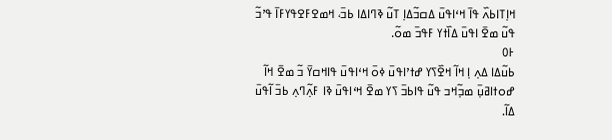ߞߊ߲ߠߊߕߍ߰ ߟߊ߫ ߞߵߊߟߎ߫ ߡߛߏ߬ߡߊ߲ ߠߎ߬ ߢߣߊߡߊ ߕߏ߫، ߞߘߐߓߐߟߌߓߊ߫ ߟߴߏ߬ ߟߎ߬ ߘߐ߫ ߊߟߎ߫ ߡߊ߰ߙߌ ߓߟߏ߫ ߘߋ߬.
߅߀
ߕߎ߬ߡߊ ߡߍ߲ ߊ߲ ߞߊ߬ ߞߐ߰ߖߌ ߝߙߴߊߟߎ߫ ߦߋ߫ ߞߵߊߟߎ߫ ߟߊߞߛߌ߫ ߏ߬ ߘߐ߫ ߞߊ߬ ߝߋߙߊߥߎ߲߫ ߘߏ߲߬ߞߏ ߟߎ߬ ߟߊߕߏ߫ ߖߌ ߘߐ߫ ߞߵߊߟߎ߫ ߢߊ ߓߍ߲߬ߣߍ߲ ߕߏ߫ ߊ߬ߟߎ߫ ߡߊ߬.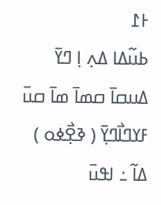߅߁
ߕߎ߬ߡߊ ߡߍ߲ ߊ߲ ߣߌ߫ ߡߎߛߊ߫ ߛߘߊ߫ ߘߊ߫ ߛߎ߫ ߓߌߣߊ߯ߣߌ߲߫ ( ߢߐ߲߯ߦߋ ) ߡߊ߬ ߸ ߊߟߎ߫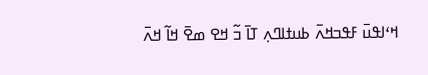ߞߵߊߟߎ߫ ߓߟߏߞߍ߫ ߕߎߙߊߣߍ߲ ߠߊ߫ ߏ߬ ߞߐ ߘߐ߫ ߞߊ߬ ߞߍ߫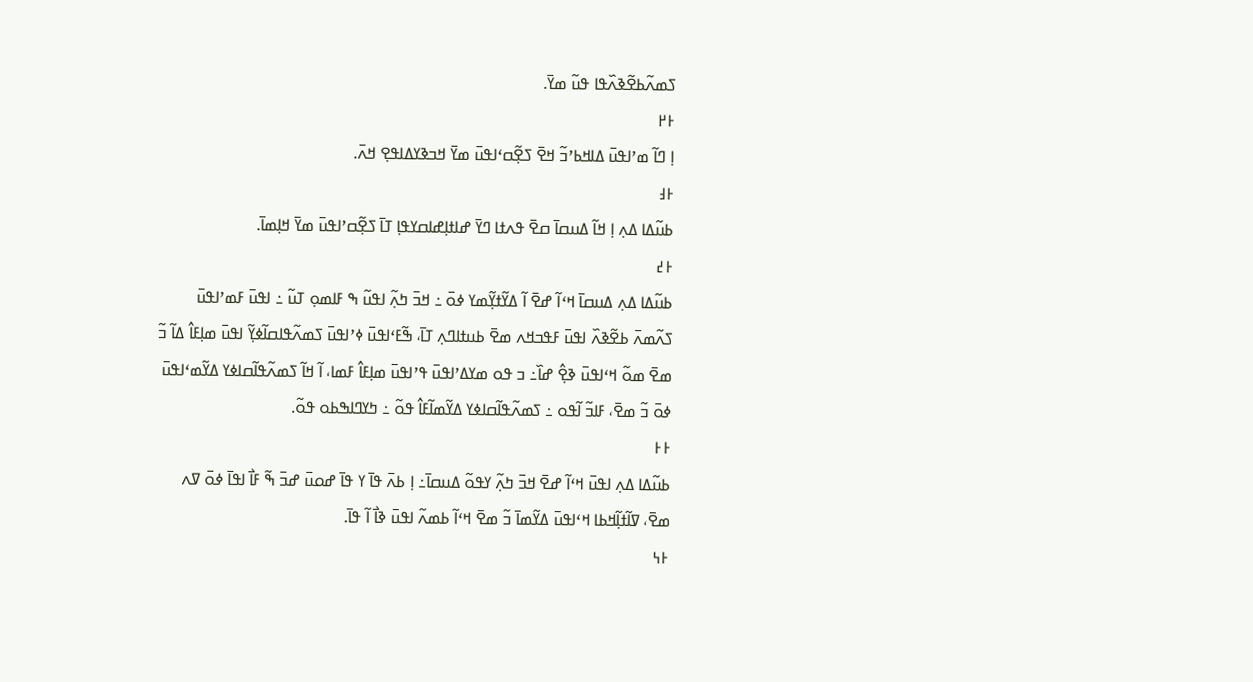ߖߘߍ߬ߕߐ߬ߢߍ߰ߟߊ ߟߎ߬ ߘߌ߫.
߅߂
ߊ߲ ߣߊ߬ ߘߴߊߟߎ߫ ߡߊߞߕߴߏ߬ ߞߐ߫ ߖߐ߲߬ߛߵߊߟߎ߫ ߘߌ߫ ߞߏߢߌߡߊߟߐ߲ ߞߍ߫.
߅߃
ߕߎ߬ߡߊ ߡߍ߲ ߊ߲ ߞߊ߬ ߡߎߛߊ߫ ߛߐ߫ ߟߍߙߊ ߣߌ߫ ߝߊߙߊ߲ߝߊߛߌߟߊ߲ ߠߊ߫ ߖߐ߲߬ߛߴߊߟߎ߫ ߘߌ߫ ߞߊ߲ߘߊ߫.
߅߄
ߕߎ߬ߡߊ ߡߍ߲ ߡߎߛߊ߫ ߞߵߊ߬ ߝߐ߫ ߊ߬ ߡߌ߬ߙߌ߲߬ߘߌ ߦߋ߫ ߸ ߞߏ߫ ߤߍ߲߬ ߊߟߎ߬ ߒ ߓߊߘߋ߲ ߠߎ߬ ߸ ߊߟߎ߫ ߓߘߴߊߟߎ߫ ߖߍ߬ߘߍ߫ ߕߐ߬ߢߍ߰ ߊߟߎ߫ ߓߟߏߞߍ ߘߐ߫ ߕߎߙߊߣߍ߲ ߠߊ߫، ߒ߬ߓߵߊߟߎ߫ ߦߴߊߟߎ߫ ߖߘߍ߬ߟߊߛߊ߬ߦߌ߲߬ ߊߟߎ߫ ߘߊ߲ߓߊ߮ ߡߊ߬ ߏ߬ ߘߐ߫ ߘߋ߬ ߞߵߊߟߎ߫ ߢߐ߲߮ ߝߊ߰߸ ߏ ߟߋ ߘߌߡߴߊߟߎ߫ ߟߴߊߟߎ߫ ߘߊ߲ߓߊ߮ ߓߘߊ، ߊ߬ ߞߊ߬ ߖߘߍ߬ߟߊ߬ߛߊߦߌ ߡߌ߬ߘߵߊߟߎ߫ ߦߋ߫ ߏ߬ ߘߐ߫، ߓߊߏ߬ ߊ߬ߟߋ ߸ ߖߘߍ߬ߟߊ߬ߛߊߦߌ ߡߌ߬ߘߊ߬ߓߊ߮ ߟߋ߬ ߸ ߤߌߣߊߒߕߋ ߟߋ߬.
߅߅
ߕߎ߬ߡߊ ߡߍ߲ ߊߟߎ߫ ߞߵߊ߬ ߝߐ߫ ߞߏ߫ ߤߍ߲߬ ߌߟߋ߬ ߡߎߛߊ߫߸ ߊ߲ ߕߍ߫ ߟߊ߫ ߌ ߟߊ߫ ߝߋߎ߫ ߝߏ߫ ߒ߬ ߓߊ߯ ߊߟߊ߫ ߦߋ߫ ߜߍ ߘߐ߫، ߜߊ߬ߙߊ߲߬ߞߕߊ ߞߵߊߟߎ߫ ߡߌ߬ߘߊ߫ ߏ߬ ߘߐ߫ ߞߵߊ߬ ߕߘߍ߬ ߊߟߎ߫ ߢߊ߯ ߊ߬ ߟߊ߫.
߅߆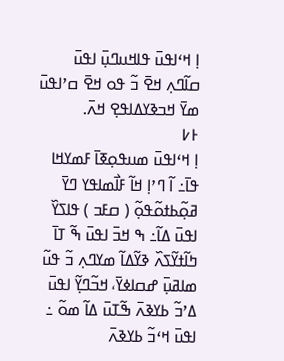ߊ߲ ߞߵߊߟߎ߫ ߟߊߞߎߣߎ߲߫ ߊߟߎ߫ ߛߊ߬ߣߍ߲ ߞߐ߫ ߏ߬ ߟߋ ߞߐ߫ ߛߴߊߟߎ߫ ߘߌ߫ ߞߏߢߌߡߊߟߐ߲ ߞߍ߫.
߅߇
ߊ߲ ߞߵߊߟߎ߫ ߘߎߟߋ߲ߧߊ߫ ߓߘߌߞߊ ߟߊ߫߸ ߊ߬ ߣߴߊ߲ ߞߊ߬ ߓߊ߯ߘߊߟߌ ߣߌ߫ ߥߋ߲߬ߕߙߋ߬ߟߋ߲߬ ( ߛߓߏ ) ߟߊߖߌ߰ ߊߟߎ߫ ߡߊ߬߸ ߒ ߞߏ߫ ߊߟߎ߫ ߒ߬ ߠߊ߫ ߤߊ߬ߙߌ߬ߖߍ߰ ߢߌ߬ߡߊ߬ ߘߌߣߍ߲ ߏ߬ ߟߎ߬ ߘߊߥߎ߲߫ ߝߛߊߦߌ߫، ߞߏ߬ߣߌ߲߬ ߊߟߎ߫ ߡߴߏ߬ ߕߌߢߍ߫ ߒ߬ߠߎ߫ ߡߊ߬ ߘߋ߬ ߸ ߊߟߎ߫ ߞߵߏ߬ ߕߌߢߍ߫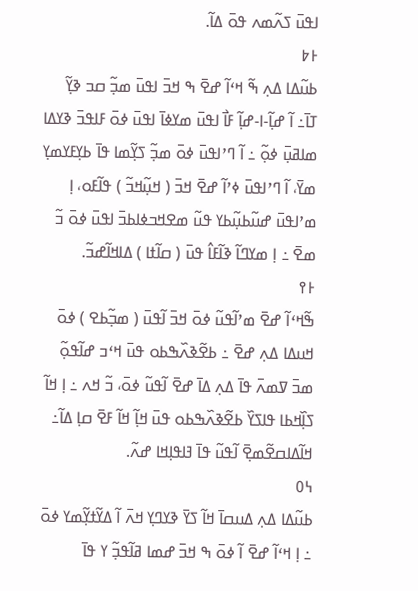ߊߟߎ߫ ߖߍ߬ߘߍ ߟߋ߫ ߡߊ߬.
߅߈
ߕߎ߬ߡߊ ߡߍ߲ ߒ߬ ߞߵߊ߬ ߝߐ߫ ߒ ߞߏ߫ ߊߟߎ߫ ߘߏ߲߬ ߛߏ ߢߌ߲߬ ߠߊ߫߸ ߊ߬ ߝߊ߲߬-ߊ-ߝߊ߲߬ ߓߊ߯ ߊߟߎ߫ ߘߌߦߊ߫ ߊߟߎ߫ ߦߋ߫ ߓߊߟߏ߫ ߢߌߡߊ ߘߊߥߎ߲߫ ߦߋ߲߬ ߸ ߊ߬ ߣߴߊߟߎ߫ ߦߋ߫ ߘߏ߲߬ ߖߌ߲߬ߘߊ ߟߊ߫ ߕߌ߲ߓߌߘߌ߲ ߘߌ߫، ߊ߬ ߣߴߊߟߎ߫ ߦߴߊ߬ ߝߐ߫ ߞߏ߫ ( ߞߎ߲߬ߞߏ߬ ) ߟߊ߬ߓߋ، ߊ߲ ߘߴߊߟߎ߫ ߝߎ߬ߕߎ߲߬ߕߌ ߟߎ߬ ߘߐߞߏߦߊߕߏ߫ ߊߟߎ߫ ߦߋ߫ ߏ߬ ߘߐ߫ ߸ ߊ߲ ߘߌߣߊ߬ ߢߊ߬ߓߊ߮ ߟߎ߫ ( ߛߊ߬ߙߊ ) ߡߊߞߊ߬ߝߏ߬.
߅߉
ߒ߬ߞߵߊ߬ ߝߐ߫ ߘߴߊ߬ߟߎ߬ ߦߋ߫ ߞߏ߫ ߊ߬ߟߎ߫ ( ߘߏ߲߬ߕߐ ) ߦߋ߫ ߞߎߡߊ ߡߍ߲ ߝߐ߫ ߸ ߕߐ߬ߢߍ߰ߒߕߋ ߟߎ߫ ߞߵߏ ߝߊ߬ߟߋ߲߬ ߘߏ߫ ߜߘߍ߫ ߟߊ߫ ߡߍ߲ ߡߊ߫ ߝߐ߫ ߊ߬ߟߎ߬ ߦߋ߫، ߏ߬ ߞߍ ߸ ߊ߲ ߞߊ߬ ߖߊ߲߰ߞߕߊ ߟߊߖߌ߰ ߕߐ߬ߢߍ߰ߒߕߋ ߟߎ߫ ߞߊ߲߬ ߞߊ߬ ߓߐ߫ ߛߊ߲ ߡߊ߬߸ ߞߊ߬ߡߊߛߐ߬ߘߐ߲߫ ߊ߬ߟߎ߬ ߟߊ߫ ߔߊߟߊ߲ߞߊ ߝߍ߬.
߆߀
ߕߎ߬ߡߊ ߡߍ߲ ߡߎߛߊ߫ ߞߊ߬ ߖߌ߫ ߢߌߣߌ߲ ߞߍ߫ ߊ߬ ߡߌ߬ߙߌ߲߬ߘߌ ߦߋ߫ ߸ ߊ߲ ߞߵߊ߬ ߝߐ߫ ߊ߬ ߦߋ߫ ߒ ߞߏ߫ ߝߘߊ ߥߊ߬ߟߏ߲߬ ߌ ߟߊ߫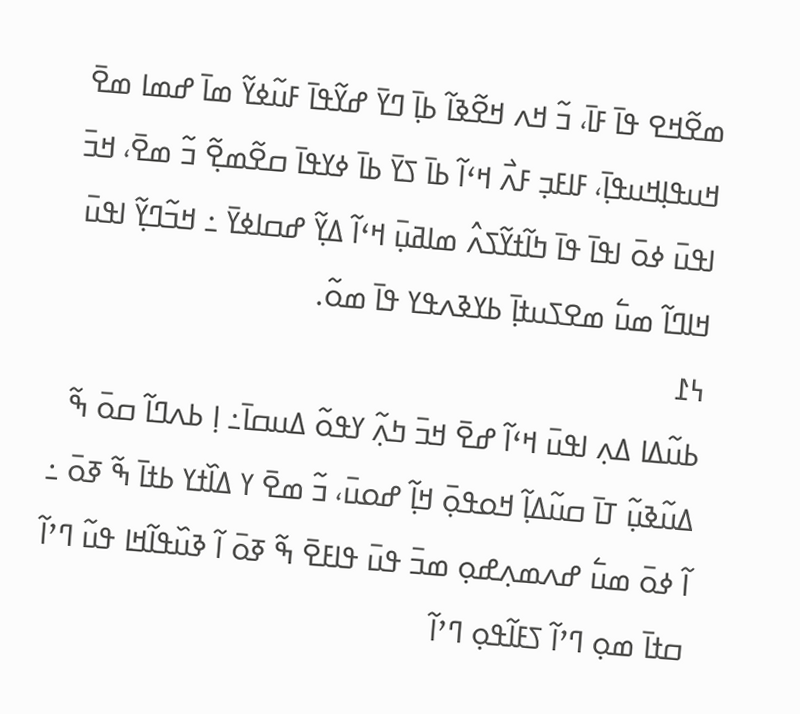ߘߐ߬ߞߐ ߟߊ߫ ߓߊ߫، ߏ߬ ߞߍ ߞߐ߬ߢߊ߬ ߕߊ߲߫ ߣߌ߫ ߝߌ߬ߟߊ߫ ߓߎ߬ߦߌ߬ ߘߊ߫ ߝߘߊ ߘߐ߫ ߞߎߟߊ߲ߞߎߟߊ߲߫، ߓߊߓߏ߲ ߓߍ߯ ߞߵߊ߬ ߕߊ߫ ߖߌ߫ ߕߊ߫ ߦߌߟߊ߫ ߛߐ߬ߘߐ߲߬ ߏ߬ ߘߐ߫، ߞߏ߫ ߊߟߎ߫ ߦߋ߫ ߊߟߊ߫ ߟߊ߫ ߤߊ߬ߙߌ߬ߖߍ߮ ߘߊߥߎ߲߫ ߞߵߊ߬ ߡߌ߲߬ ߝߛߊߦߌ߫ ߸ ߞߏ߬ߣߌ߲߬ ߊߟߎ߫ ߞߊߣߊ߬ ߘߎ߱ ߘߐߖߎߙߊ߲߫ ߕߌߢߍߟߌ ߟߊ߫ ߘߋ߬.
߆߁
ߕߎ߬ߡߊ ߡߍ߲ ߊߟߎ߫ ߞߵߊ߬ ߝߐ߫ ߞߏ߫ ߤߍ߲߬ ߌߟߋ߬ ߡߎߛߊ߫߸ ߊ߲ ߕߍߣߊ߬ ߛߋ߫ ߒ߬ ߡߎ߬ߢߎ߲߬ ߠߊ߫ ߛߎ߬ߡߊ߲߬ ߞߋߟߋ߲߫ ߞߊ߲߬ ߝߋߎ߫، ߏ߬ ߘߐ߫ ߌ ߡߊ߰ߙߌ ߕߙߊ߫ ߒ߬ ߧߋ߫ ߸ ߊ߬ ߦߋ߫ ߘߎ߱ ߝߍߘߍ߲ߝߋ߲ ߘߏ߫ ߟߎ߫ ߟߊߓߐ߫ ߒ߬ ߧߋ߫ ߊ߬ ߢߎ߰ߟߊ߬ߞߊ ߟߎ߬ ߣߴߊ߬ ߛߙߊ߫ ߘߋ߲ ߣߴߊ߬ ߖߓߊ߬ߟߋ߲ ߣߴߊ߬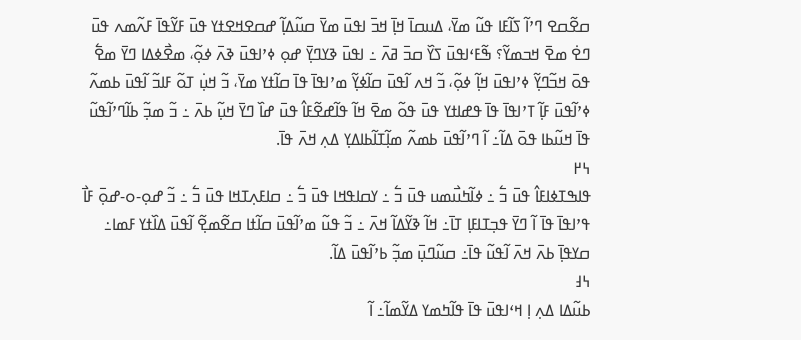ߛߐ߬ߛߐ ߣߴߊ߬ ߖߊ߬ߓߊ ߟߎ߬ ߘߌ߫، ߡߎߛߊ߫ ߞߊ߲߫ ߞߏ߫ ߊߟߎ߫ ߘߌ߫ ߛߎ߬ߡߊ߲߬ ߝߛߐߞߐߙߌ ߟߎ߫ ߓߌ߬ߟߊ߫ ߓߍ߬ߘߍ ߟߎ߫ ߣߐ߭ ߘߐ߫ ߞߏߘߌ߬؟ ߒ߬ߓߵߊߟߎ߫ ߖߌ߰ ߛߏ߫ ߥߍ߫ ߸ ߊߟߎ߫ ߢߌߣߌ߲߫ ߝߋ߲ ߦߴߊߟߎ߫ ߢߍ߫ ߦߋ߲߬، ߘߐ߯ߦߡߊ ߣߌ߫ ߘߐ߱ ߟߋ߫ ߞߏ߬ߣߌ߲߬ ߦߴߊߟߎ߫ ߞߊ߲߬ ߦߋ߲߬، ߏ߬ ߞߍ ߊ߬ߟߎ߫ ߛߊ߬ߦߌ߲߬ ߘߴߊߟߊ߫ ߟߊ߫ ߛߊ߬ߙߌ ߘߌ߫، ߏ߬ ߞߎ߲߭ ߠߋ߬ ߓߊߏ߬ ߊ߬ߟߎ߫ ߕߘߍ߬ ߦߴߊ߬ߟߎ߫ ߓߊ߲߬ ߠߴߊߟߊ߫ ߟߊ߫ ߟߝߊߙߌ ߟߎ߫ ߟߋ߬ ߘߐ߫ ߞߊ߬ ߟߊ߬ߝߐ߬ߓߊ߮ ߟߎ߫ ߝߊ߰ ߣߌ߫ ߞߎ߲߬ ߕߍ߫ ߸ ߏ߬ ߘߏ߲߬ ߕߊ߬ߣߴߊ߬ߟߎ߬ ߟߊ߫ ߞߎ߬ߕߊ ߟߋ߫ ߡߊ߬߸ ߊ߬ ߣߴߊ߬ߟߎ߫ ߕߘߍ߬ ߘߊ߲߬ߠߊ߬ߕߊߡߌ߲ ߡߍ߲ ߞߍ߫ ߟߊ߫.
߆߂
ߟߊߒߠߦߊߓߊ߮ ߟߎ߫ ߏ߱ ߸ ߦߊ߬ߤߎ߯ߘߎ ߟߎ߫ ߏ߱ ߸ ߌߛߊߟߞߊ ߟߎ߫ ߏ߱ ߸ ߛߊߓߍ߲ߠߞߊ ߟߎ߫ ߏ߱ ߸ ߏ߬ ߝߋ߲-ߋ-ߝߋ߲߫ ߓߊ߯ ߟߴߊߟߊ߫ ߟߊ߫ ߊ߬ ߣߌ߫ ߟߏ߲ߠߊߓߊ߲ ߠߊ߫߸ ߞߊ߬ ߢߌ߬ߡߊ߬ ߞߍ߫ ߸ ߏ߬ ߟߎ߬ ߘߴߊ߬ߟߎ߫ ߛߊ߬ߙߊ ߛߐ߬ߘߐ߲߬ ߊ߬ߟߎ߫ ߡߊ߰ߙߌ ߓߘߊ߸ ߛߌߟߊ߲߫ ߕߍ߫ ߞߍ߫ ߊ߬ߟߎ߬ ߟߊ߫߸ ߛߎ߬ߣߎ߲߫ ߘߏ߲߬ ߕߴߊ߬ߟߎ߫ ߡߊ߬.
߆߃
ߕߎ߬ߡߊ ߡߍ߲ ߊ߲ ߞߵߊߟߎ߫ ߟߊ߫ ߟߊ߬ߤߘߌ ߡߌ߬ߘߊ߬߸ ߊ߬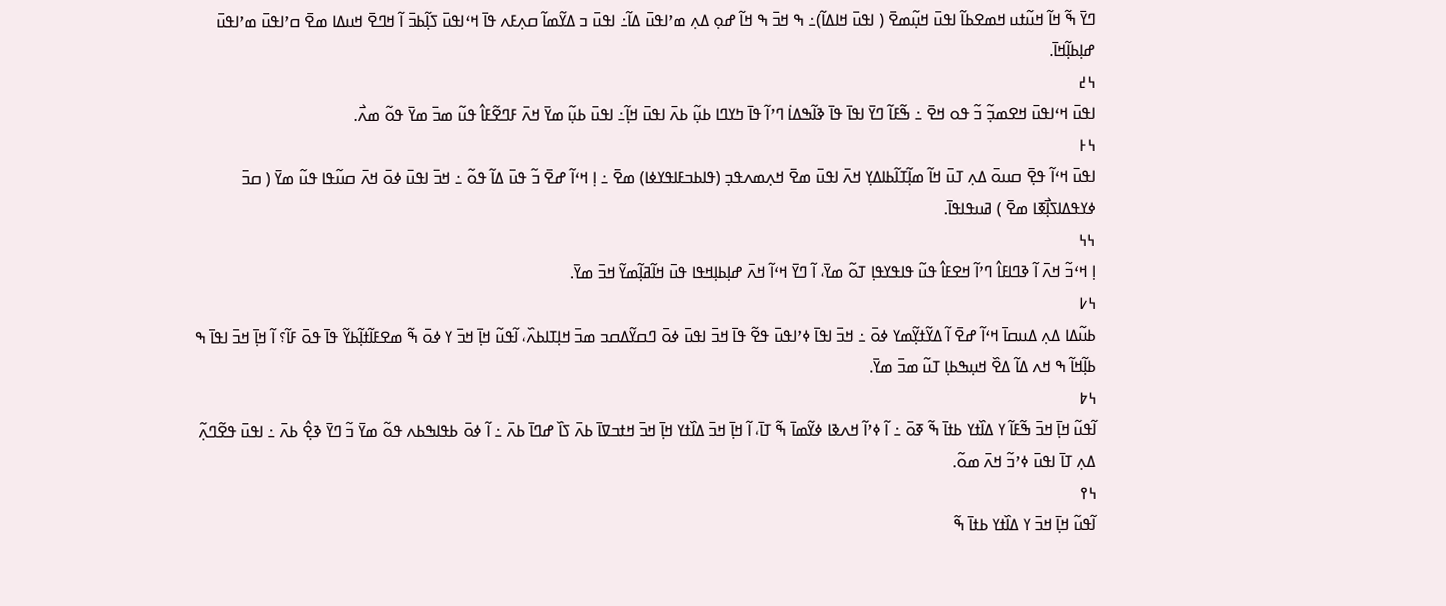ߣߌ߫ ߒ߬ ߞߊ߬ ߞߎ߬ߙߎ ߞߘߐߕߊ߬ ߊߟߎ߫ ߞߎ߲߬ߘߐ߫ ( ߊߟߎ߫ ߞߊߡߊ߬)߸ ߒ ߞߏ߫ ߒ ߞߊ߬ ߝߋ߲ ߡߍ߲ ߘߴߊߟߎ߫ ߡߊ߬߸ ߊߟߎ߫ ߏ ߡߌ߬ߘߊ߬ ߛߍ߲ߓߍ ߟߊ߫ ߞߵߊߟߎ߫ ߖߊ߲߬ߕߏ߫ ߊ߬ ߞߣߐ߫ ߞߎߡߊ ߘߐ߫ ߛߴߊߟߎ߫ ߘߴߊߟߎ߫ ߝߊ߲ߕߊ߲߬ߞߊ߫.
߆߄
ߊߟߎ߫ ߞߵߊߟߎ߫ ߞߐߘߏ߲߬ ߏ߬ ߟߋ ߞߐ߫ ߸ ߒ߬ߓߊ߬ ߣߌ߫ ߊߟߊ߫ ߟߊ߫ ߢߊ߬ߒߡߊ߭ ߣߴߊ߬ ߟߊ߫ ߤߌߣߊ ߕߎ߲߬ ߕߍ߫ ߊߟߎ߫ ߞߊ߲߬߸ ߊߟߎ߫ ߕߎ߲߬ ߘߌ߫ ߞߍ߫ ߓߣߐ߬ߓߊ߮ ߟߎ߬ ߘߏ߫ ߘߌ߫ ߟߋ߬ ߘߍ߯.
߆߅
ߊߟߎ߫ ߞߵߊ߬ ߟߐ߲߫ ߛߎߋ߫ ߡߍ߲ ߠߎ߫ ߞߊ߬ ߘߊ߲߬ߠߊ߬ߕߊߡߌ߲ ߞߍ߫ ߊߟߎ߫ ߘߐ߫ ߞߍ߲ߘߍߟߏ߲ (ߟߊߕߏߓߊߟߌߦߊ) ߘߐ߫ ߸ ߊ߲ ߞߵߊ߬ ߝߐ߫ ߏ߬ ߟߎ߫ ߡߊ߬ ߟߋ߬ ߸ ߞߏ߫ ߊߟߎ߫ ߦߋ߫ ߞߍ߫ ߛߎ߬ߟߊ ߟߎ߬ ߘߌ߫ ( ߛߏ߫ ߦߌߟߡߊߖߊ߲߯ߧߊ ߘߐ߫ ) ߥߎߟߊߟߊ߫.
߆߆
ߊ߲ ߞߵߏ߬ ߞߍ߫ ߊ߬ ߢߣߊߓߊ߮ ߣߴߊ߬ ߞߐߓߊ߮ ߟߎ߬ ߟߊߟߌߟߊ߲ ߠߋ߬ ߘߌ߫، ߊ߬ ߣߌ߫ ߞߵߊ߬ ߞߍ߫ ߝߊ߲ߕߊ߲ߞߟߊ ߟߎ߫ ߞߊ߬ߥߊ߲߬ߘߌ߬ ߞߏ߫ ߘߌ߫.
߆߇
ߕߎ߬ߡߊ ߡߍ߲ ߡߎߛߊ߫ ߞߵߊ߬ ߝߐ߫ ߊ߬ ߡߌ߬ߙߌ߲߬ߘߌ ߦߋ߫ ߸ ߞߏ߫ ߊߟߊ߫ ߦߴߊߟߎ߫ ߟߐ߬ ߟߊ߫ ߞߏ߫ ߊߟߎ߫ ߦߋ߫ ߣߛߌ߬ߡߛߏ ߘߏ߫ ߞߊ߲ߠߊߕߍ߰، ߊ߬ߟߎ߬ ߞߊ߲߫ ߞߏ߫ ߌ ߦߋ߫ ߒ߬ ߘߐߓߊ߬ߙߊ߲߬ߕߌ߬ ߟߊ߫ ߟߋ߫ ߓߊ߬؟ ߊ߬ ߞߊ߲߫ ߞߏ߫ ߊߟߊ߫ ߒ ߕߊ߲߬ߞߊ߬ ߒ ߞߍ ߡߊ߬ ߡߐ߰ ߞߎ߲ߒߕߊ߲ ߠߎ߬ ߘߏ߫ ߘߌ߫.
߆߈
ߊ߬ߟߎ߬ ߞߊ߲߫ ߞߏ߫ ߒ߬ߓߊ߬ ߌ ߡߊ߰ߙߌ ߕߙߊ߫ ߒ߬ ߧߋ߫ ߸ ߊ߬ ߦߴߊ߬ ߞߍߢߊ ߦߌ߬ߘߊ߫ ߒ߬ ߠߊ߫، ߊ߬ ߞߊ߲߫ ߞߏ߫ ߡߊ߰ߙߌ ߞߊ߲߫ ߞߏ߫ ߞߙߏߜߊ߫ ߕߍ߫ ߖߊ߰ ߝߣߊ߫ ߕߍ߫ ߸ ߊ߬ ߦߋ߫ ߕߟߊߒߕߍ ߟߋ߬ ߘߌ߫ ߏ߬ ߣߌ߫ ߢߐ߲߮ ߕߍ߫ ߸ ߊߟߎ߫ ߟߐ߬ߣߍ߲߬ ߡߍ߲ ߠߊ߫ ߊߟߎ߫ ߦߴߏ߬ ߞߍ߫ ߘߋ߬.
߆߉
ߊ߬ߟߎ߬ ߞߊ߲߫ ߞߏ߫ ߌ ߡߊ߰ߙߌ ߕߙߊ߫ ߒ߬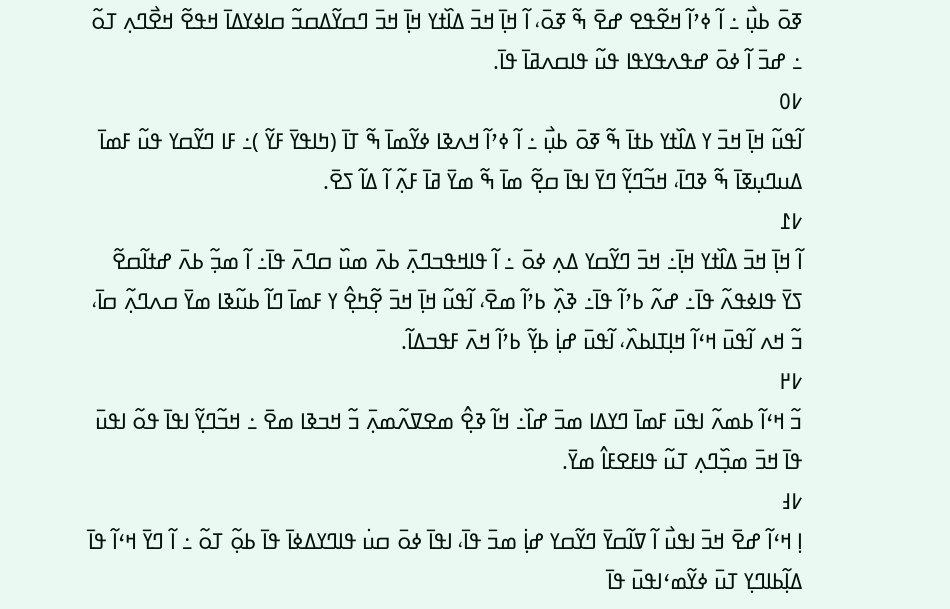ߧߋ߫ ߕߎ߲߯ ߸ ߊ߬ ߦߴߊ߬ ߞߐ߬ߟߐ ߝߐ߫ ߒ߬ ߧߋ߫، ߊ߬ ߞߊ߲߫ ߞߏ߫ ߡߊ߰ߙߌ ߞߊ߲߫ ߞߏ߫ ߣߛߌ߬ߡߛߏ߬ ߛߊߦߌߡߊ߫ ߞߟߐ߬ ߞߐ߯ߣߍ߲ ߠߋ߬ ߸ ߝߏ߫ ߊ߬ ߦߋ߫ ߝߟߍߟߌߟߊ ߟߎ߬ ߟߊߛߍߥߊ߫ ߟߊ߫.
߇߀
ߊ߬ߟߎ߬ ߞߊ߲߫ ߞߏ߫ ߌ ߡߊ߰ߙߌ ߕߙߊ߫ ߒ߬ ߧߋ߫ ߕߎ߲߯ ߸ ߊ߬ ߦߴߊ߬ ߞߍߢߊ ߦߌ߬ߘߊ߫ ߒ߬ ߠߊ߫ (ߤߊߟߌ߫ ߓߌ߬ )߸ ߓߊ ߣߌ߬ߛߌ ߟߎ߬ ߓߘߊ߫ ߡߎߣߎ߲ߧߊ߫ ߒ߬ ߢߣߊ߫، ߞߏ߬ߣߌ߲߬ ߣߌ߫ ߊߟߊ߫ ߛߐ߲߬ ߘߊ߫ ߒ߬ ߘߌ߫ ߥߊ߫ ߓߍ߲߬ ߊ߬ ߡߊ߬ ߖߐ߫.
߇߁
ߊ߬ ߞߊ߲߫ ߞߏ߫ ߡߊ߰ߙߌ ߞߊ߲߫߸ ߞߏ߫ ߣߌ߬ߛߌ ߡߍ߲ ߦߋ߫ ߸ ߊ߬ ߟߊߞߟߏߣߍ߲߫ ߕߍ߫ ߘߎ߰ ߛߣߍ߫ ߟߊ߫߸ ߊ߬ ߘߏ߲߬ ߕߍ߫ ߝߙߊ߬ߛߐ߬ ߖߌ߫ ߟߊߦߟߍ߬ ߟߊ߫߸ ߝߍ߬ ߕߴߊ߬ ߟߊ߫߸ ߢߍ߲߰ ߕߴߊ߬ ߘߐ߫، ߊ߬ߟߎ߬ ߞߊ߲߫ ߞߏ߫ ߐ߲߬ߤߐ߲߮ ߌ ߓߘߊ߫ ߣߊ߬ ߕߎ߬ߢߊ ߘߌ߫ ߛߍߣߍ߲߬ ߛߊ߫، ߏ߬ ߞߍ ߊ߬ߟߎ߫ ߞߵߊ߬ ߞߊ߲ߠߊߕߍ߰، ߊ߬ߟߎ߫ ߝߊ߲߭ ߕߌ߲߬ ߕߴߊ߬ ߞߍ߫ ߓߟߏߡߊ߬.
߇߂
ߏ߬ ߞߵߊ߬ ߕߘߍ߬ ߊߟߎ߫ ߓߘߊ߫ ߣߌߡߊ ߘߏ߫ ߝߊ߰߸ ߞߊ߬ ߢߐ߲߮ ߘߐߜߍ߬ߘߍ߲߫ ߏ߬ ߞߏߢߊ ߘߐ߫ ߸ ߞߏ߬ߣߌ߲߬ ߊߟߊ߫ ߟߋ߬ ߊߟߎ߫ ߟߊ߫ ߞߏ߫ ߘߏ߲߰ߣߍ߲ ߠߎ߬ ߟߊߓߐߓߊ߮ ߘߌ߫.
߇߃
ߊ߲ ߞߵߊ߬ ߝߐ߫ ߞߏ߫ ߊߟߎ߯ ߊ߬ ߜߊ߬ߛߌ߫ ߣߌ߬ߛߌ ߝߊ߲߭ ߘߏ߫ ߟߊ߫، ߊߟߊ߫ ߦߋ߫ ߛߎ߭ ߟߊߣߌߡߦߊ߫ ߟߊ߫ ߕߋ߲߬ ߠߋ߬ ߸ ߊ߬ ߣߌ߫ ߞߵߊ߬ ߟߊ߫ ߡߊ߲߬ߕߊߣߌ߲ ߠߎ߫ ߦߌ߬ߘߵߊߟߎ߫ ߟߊ߫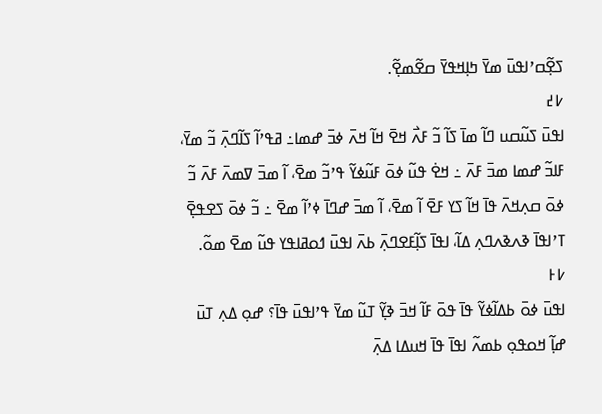ߖߐ߲߬ߛߴߊߟߎ߫ ߘߌ߫ ߤߊ߲ߞߟߌ߫ ߛߐ߬ߘߐ߲߬.
߇߄
ߊߟߎ߫ ߖߎ߬ߛߎ ߣߊ߬ ߘߊ߫ ߖߊ߬ ߏ߬ ߓߍ߯ ߞߐ߫ ߞߊ߬ ߞߍ߫ ߦߏ߫ ߝߘߊ߸ ߥߟߴߊ߬ ߖߊ߬ߣߍ߲߫ ߏ߬ ߘߌ߫، ߓߊߏ߬ ߝߘߊ ߘߏ߫ ߓߍ߫ ߸ ߞߐ߭ ߟߎ߬ ߦߋ߫ ߓߎ߬ߦߌ߬ ߟߴߏ߬ ߘߐ߫، ߊ߬ ߘߏ߫ ߜߘߍ߫ ߓߍ߫ ߏ߬ ߦߋ߫ ߛߍ߲ߞߍ߫ ߟߊ߫ ߞߊ߬ ߖߌ ߓߐ߫ ߊ߬ ߘߐ߫، ߊ߬ ߘߏ߫ ߝߣߊ߫ ߦߴߊ߬ ߘߐ߫ ߸ ߏ߬ ߦߋ߫ ߖߐߟߐ߲߫ ߠߴߊߟߊ߫ ߢߍߢߍߣߍ߲ ߡߊ߬، ߊߟߊ߫ ߖߊ߲߬ߓߐߣߍ߲߫ ߕߍ߫ ߊߟߎ߫ ߗߋߥߊߟߌ ߟߎ߬ ߘߐ߫ ߘߋ߬.
߇߅
ߊߟߎ߫ ߦߋ߫ ߕߡߊ߬ߦߌ߬ ߟߊ߫ ߟߋ߫ ߓߊ߬ ߞߏ߫ ߢߌ߲߬ ߠߎ߬ ߘߌ߫ ߟߴߊߟߎ߫ ߟߊ߫؟ ߝߋ߲ ߡߍ߲ ߠߎ߫ ߝߊ߲߬ ߞߋߟߋ߲ ߕߘߍ߬ ߊߟߊ߫ ߟߊ߫ ߞߎߡߊ ߡߍ߲߫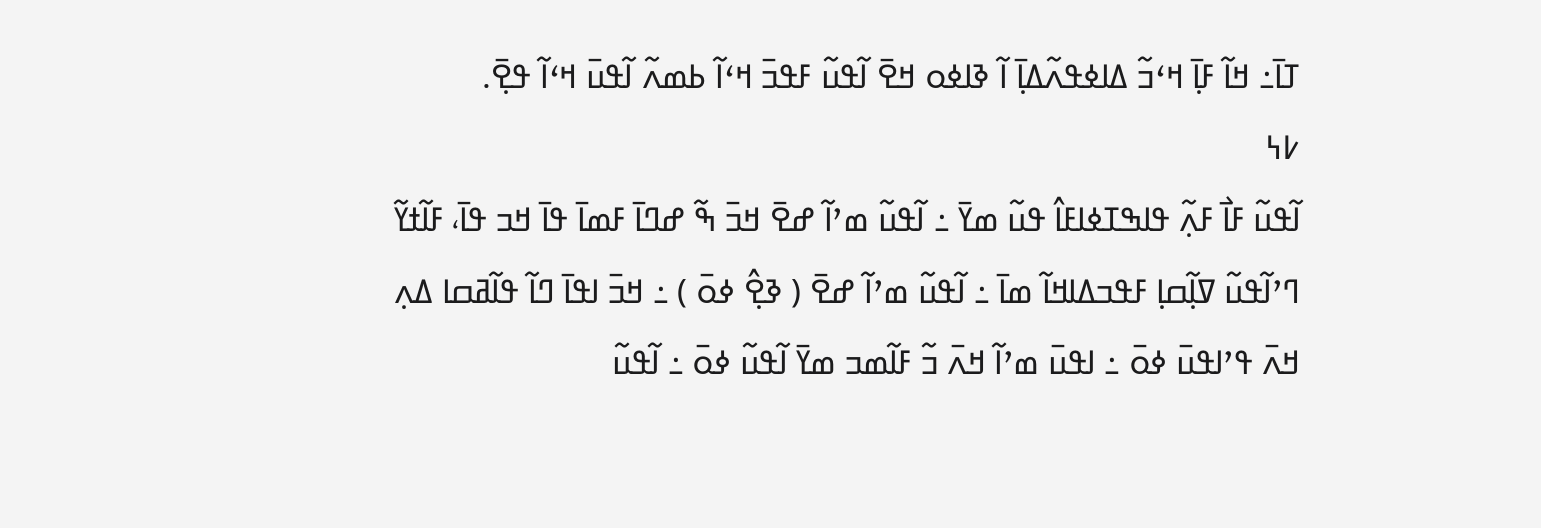ߠߊ߫߸ ߞߊ߬ ߓߊ߲߫ ߞߵߏ߬ ߡߊߦߟߍ߬ߡߊ߲߫ ߊ߬ ߢߊߦߋ ߞߐ߫ ߊ߬ߟߎ߬ ߓߟߏ߫ ߞߵߊ߬ ߕߘߍ߬ ߊ߬ߟߎ߫ ߞߵߊ߬ ߟߐ߲߫.
߇߆
ߊ߬ߟߎ߬ ߓߊ߯ ߓߍ߲߬ ߟߊߒߠߦߊߓߊ߮ ߟߎ߬ ߘߌ߫ ߸ ߊ߬ߟߎ߬ ߘߴߊ߬ ߝߐ߫ ߞߏ߫ ߒ߬ ߝߣߊ߫ ߓߘߊ߫ ߟߊ߫ ߞߏ ߟߊ߫، ߓߊ߬ߙߌ߬ ߣߴߊ߬ߟߎ߬ ߜߊ߲߬ߛߊ߲ ߓߟߏߡߊߞߊ߬ ߘߊ߫ ߸ ߊ߬ߟߎ߬ ߘߴߊ߬ ߝߐ߫ ( ߢߐ߲߮ ߦߋ߫ ) ߸ ߞߏ߫ ߊߟߊ߫ ߣߊ߬ ߟߊ߬ߥߛߊ ߡߍ߲ ߞߍ߫ ߟߴߊߟߎ߫ ߦߋ߫ ߸ ߊߟߎ߫ ߘߴߊ߬ ߞߍ߫ ߏ߬ ߓߊ߬ߘߏ ߘߌ߫ ߊ߬ߟߎ߬ ߦߋ߫ ߸ ߊ߬ߟߎ߬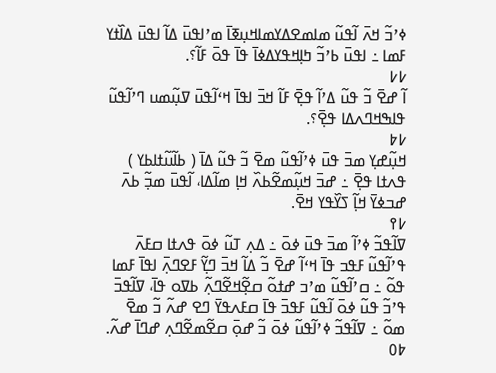ߦߴߏ߬ ߞߍ߫ ߊ߬ߟߎ߬ ߘߊߘߐߡߌߘߊߞߎ߲ߧߊ߫ ߘߴߊߟߎ߫ ߡߊ߬ ߊߟߎ߫ ߡߊ߰ߙߌ ߓߘߊ ߸ ߊߟߎ߫ ߕߴߏ߬ ߤߊ߲ߞߟߌߡߦߊ߫ ߟߊ߫ ߟߋ߫ ߓߊ߬؟.
߇߇
ߊ߬ ߝߐ߫ ߏ߬ ߟߎ߬ ߡߴߊ߬ ߟߐ߲߫ ߓߊ߬ ߞߏ߫ ߊߟߊ߫ ߞߵߊ߬ߟߎ߫ ߜߎ߲߬ߘߎ ߣߴߊ߬ߟߎ߬ ߟߊߒߞߣߍߡߊ ߟߐ߲߫؟.
߇߈
ߞߎ߲߬ߝߌ߲ ߘߏ߫ ߟߎ߫ ߦߴߊ߬ߟߎ߬ ߘߐ߫ ߏ߬ ߟߎ߬ ߡߊ߫ ( ߕߊ߬ߎ߬ߙߊߕߌ ) ߟߍߙߊ ߟߐ߲߫ ߸ ߝߏ߫ ߞߎ߲߬ߘߐ߬ߕߍ߰ ߞߊ߲ ߘߊ߬ߡߊ، ߊ߬ߟߎ߫ ߘߏ߲߬ ߕߍ߫ ߝߏߦߌ߫ ߞߊ߲߬ ߖߌ߰ߟߌ ߞߐ߫.
߇߉
ߜߊ߬ߟߏ߬ ߦߴߊ߬ ߘߏ߫ ߟߎ߫ ߦߋ߫ ߸ ߡߍ߲ ߠߎ߬ ߦߋ߫ ߟߍߙߊ ߛߓߍ߫ ߟߴߊ߬ߟߎ߬ ߓߟߏ ߟߊ߫ ߞߵߊ߬ ߝߐ߫ ߏ߬ ߡߊ߬ ߞߏ߫ ߣߌ߲߬ ߓߐߣߍ߲߫ ߊߟߊ߫ ߓߘߊ ߟߋ߬ ߸ ߛߴߊ߬ߟߎ߬ ߘߴߏ ߝߙߋ߬ ߛߐ߲߬ߞߐ߬ߣߍ߲߬ ߕߜߋ ߟߊ߫، ߜߊ߬ߟߏ߫ ߟߴߏ߬ ߟߎ߬ ߦߋ߫ ߊ߬ߟߎ߬ ߓߟߏ߫ ߟߊ߫ ߛߓߍߟߌ߫ ߣߐ ߝߍ߬ ߏ߬ ߘߐ߫ ߘߋ߬ ߸ ߜߊ߬ߟߏ߬ ߦߴߊ߬ߟߎ߬ ߦߋ߫ ߏ߬ ߝߋ߲߫ ߛߐ߬ߘߐ߬ߣߍ߲ ߝߣߊ߫ ߝߍ߬.
߈߀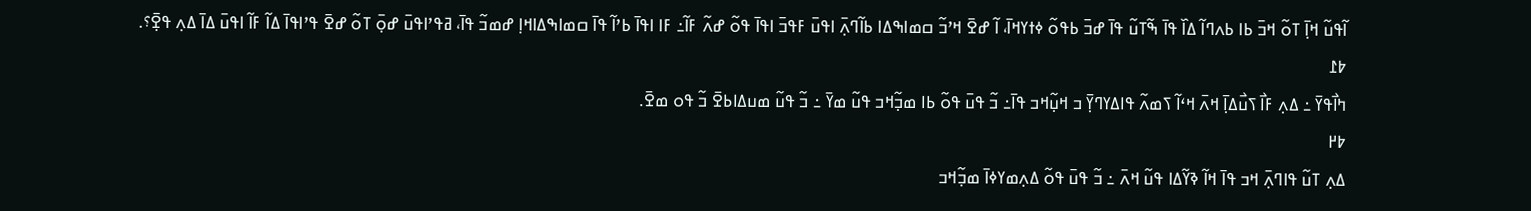ߊ߬ߟߎ߬ ߞߊ߲߫ ߠߋ߬ ߞߏ߫ ߕߊ ߕߍߣߊ߬ ߡߊ߰ ߟߊ߫ ߒ߬ߠߎ߬ ߟߊ߫ ߝߏ߫ ߕߟߋ߬ ߦߙߌߞߊ߫، ߊ߬ ߝߐ߫ ߞߴߏ߬ ߛߘߊߒߡߊ ߕߊ߬ߣߍ߲߫ ߊߟߎ߫ ߓߟߏ߫ ߊߟߊ߫ ߟߋ߬ ߝߍ߬ ߓߊ߬߸ ߓߊ ߊߟߊ߫ ߕߴߊ߬ ߟߊ߫ ߛߘߊߒߡߊߞߊ߲ ߝߘߏ߬ ߟߊ߫، ߥߟߴߊߟߎ߫ ߝߋ߲߫ ߠߋ߬ ߝߐ߫ ߟߴߊߟߊ߫ ߡߊ߬ ߓߊ߬ ߊߟߎ߫ ߡߊ߫ ߡߍ߲ ߟߐ߲߫؟.
߈߁
ߤߊ߯ߟߌ߫ ߸ ߡߍ߲ ߓߊ߯ ߖߎ߯ߡߊ߲߫ ߞߍ߫ ߞߵߊ߬ ߖߘߍ߬ ߟߊߡߌߣߌ߲߫ ߏ ߞߎ߲߬ߞߏ ߟߊ߫߸ ߏ߬ ߟߎ߫ ߟߋ߬ ߕߊ ߘߏ߲߬ߞߏ ߟߎ߬ ߘߌ߫ ߸ ߏ߬ ߟߎ߬ ߘߎߡߊߕߐ߫ ߏ߬ ߟߋ ߘߐ߫.
߈߂
ߡߍ߲ ߠߎ߬ ߟߊߣߍ߲߫ ߞߏ ߟߊ߫ ߞߊ߬ ߢߌ߬ߡߊ ߟߎ߬ ߞߍ߫ ߸ ߏ߬ ߟߎ߫ ߟߋ߬ ߡߍ߲ߘߌߦߊ߫ ߘߏ߲߬ߞߏ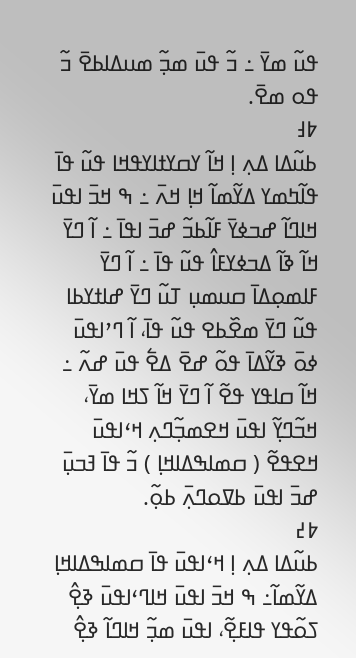ߟߎ߬ ߘߌ߫ ߸ ߏ߬ ߟߎ߫ ߘߏ߲߬ ߘߎߡߊߕߐ߫ ߏ߬ ߟߋ ߘߐ߫.
߈߃
ߕߎ߬ߡߊ ߡߍ߲ ߊ߲ ߞߊ߬ ߌߛߌߙߊߌߟߞߊ ߟߎ߬ ߟߊ߫ ߟߊ߬ߤߘߌ ߡߌ߬ߘߊ߬ ߞߊ߲ ߞߍ߫ ߸ ߒ ߞߏ߫ ߊߟߎ߫ ߞߊߣߊ߬ ߝߏߦߌ߫ ߓߊ߬ߕߏ߬ ߝߏ߫ ߊߟߊ߫ ߸ ߊ߬ ߣߌ߫ ߞߊ߬ ߢߊ߬ ߡߏߦߌߓߊ߮ ߟߎ߬ ߟߊ߫ ߸ ߊ߬ ߣߌ߫ ߓߊߘߋ߲ߡߊ߫ ߛߎߘߎ߲ ߠߎ߬ ߣߌ߫ ߝߊߙߌߕߊ ߟߎ߬ ߣߌ߫ ߘߐ߰ߕߐ ߟߎ߬ ߟߊ߫، ߊ߬ ߣߴߊߟߎ߫ ߦߋ߫ ߢߌ߬ߡߊ߫ ߟߋ߬ ߝߐ߫ ߡߐ߱ ߟߎ߫ ߝߍ߬ ߸ ߞߊ߬ ߛߊߟߌ ߟߐ߬ ߊ߬ ߣߌ߫ ߞߊ߬ ߖߞߊ ߘߌ߫، ߞߏ߬ߣߌ߲߬ ߊߟߎ߫ ߞߐߘߏ߲߬ߣߍ߲ ߞߵߊߟߎ߫ ߞߐߟߐ߬ ( ߛߘߊߒߡߊߞߊ߲ ) ߏ߬ ߟߊ߫ ߔߏߎ߲߫ ߝߏ߫ ߊߟߎ߫ ߕߜߋߣߍ߲߫ ߕߋ߲߬.
߈߄
ߕߎ߬ߡߊ ߡߍ߲ ߊ߲ ߞߵߊߟߎ߫ ߟߊ߫ ߛߘߊߒߡߊߞߊ߲ ߡߌ߬ߘߊ߬߸ ߒ ߞߏ߫ ߊߟߎ߫ ߞߊߣߵߊߟߎ߫ ߢߐ߲߮ ߖߋ߬ߟߌ ߟߊߓߐ߲߬، ߊߟߎ߫ ߘߏ߲߬ ߞߊߣߊ߬ ߢߐ߲߮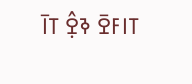ߠߊߓߐ߫ ߢߐ߲߮ ߠߊ߫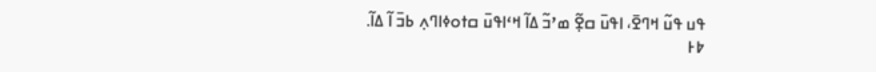ߟߎ ߟߎ߬ ߞߣߐ߫، ߊߟߎ߫ ߛߐ߲߬ ߘߴߏ߬ ߡߊ߬ ߞߵߊߟߎ߫ ߛߙߋߦߊߣߍ߲ ߕߏ߫ ߊ߬ ߡߊ߬.
߈߅